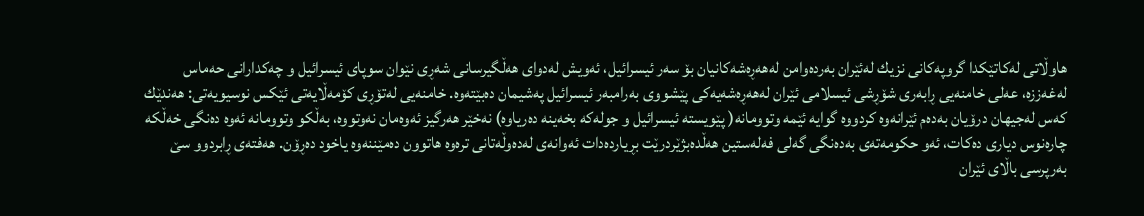هاوڵاتی لەكاتێكدا گروپەكانی نزیك لەئێران بەردەوامن لەهەڕەشەكانیان بۆ سەر ئیسرائیل، ئەویش لەدوای هەڵگیرسانی شەڕی نێوان سوپای ئیسرائیل و چەكدارانی حەماس لەغەززە، عەلی خامنەیی ڕابەری شۆڕشی ئیسلامی ئێران لەهەڕەشەیەكی پێشووی بەرامبەر ئیسرائیل پەشیمان دەبێتەوە. خامنەیی لەتۆڕی كۆمەڵایەتی ئێكس نوسیویەتی: هەندێك كەس لەجیهان درۆیان بەدەم ئێرانەوە كردووە گوایە ئێمە وتوومانە( پێویستە ئیسرائیل و جولەكە بخەینە دەریاوە) نەخێر هەرگیز ئەوەمان نەوتووە، بەڵكو وتوومانە ئەوە دەنگی خەڵكە چارەنوس دیاری دەكات، ئەو حكومەتەی بەدەنگی گەلی فەلەستین هەڵدەبژێردرێت بڕیاردەدات ئەوانەی لەدەوڵەتانی ترەوە هاتوون دەمێننەوە یاخود دەڕۆن. هەفتەی ڕابردوو سێ بەرپرسی باڵای ئێران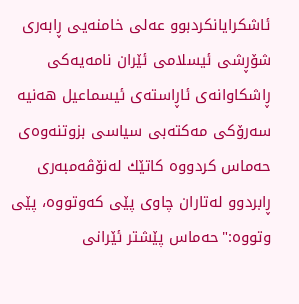ئاشكرایانكردبوو عەلی خامنەیی ڕابەری شۆڕشی ئیسلامی ئێران نامەیەكی ڕاشكاوانەی ئاڕاستەی ئیسماعیل هەنیە سەرۆكی مەكتەبی سیاسی بزوتنەوەی حەماس كردووە كاتێك لەنۆڤەمبەری ڕابردوو لەتاران چاوی پێی كەوتووە، پێی وتووە:"حەماس پێشتر ئێرانی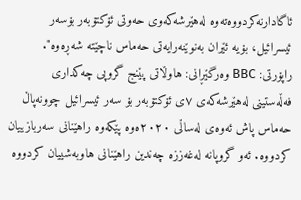ئاگادارنەكردووەتەوە لەهێرشەكەوی حەوتی ئۆكتۆبەر بۆسەر ئیسرائیل، بۆیە ئێران بەنوێنەرایەتی حەماس ناچێتە شەڕەوە".
راپۆرتی: BBC وەرگێڕانی: هاوڵاتی پێنج گروپی چەکداری فەڵەستینی لەهێرشەکەی ٧ی ئۆکتۆبەر بۆ سەر ئیسرائیل چوونەپاڵ حەماس پاش ئەوەی لەساڵی ٢٠٢٠ەوە پێکەوە راهێنانی سەربازییان کردووە. ئەو گروپانە لەغەززە چەندین راهێنانی هاوبەشییان کردووە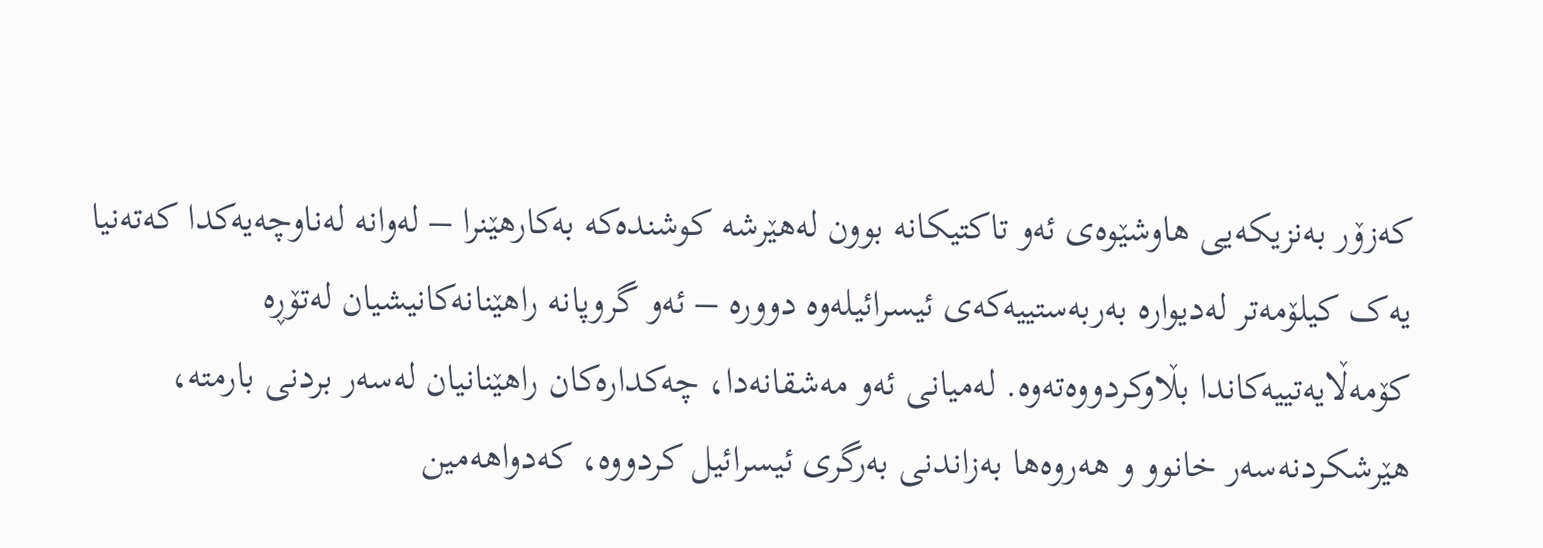کەزۆر بەنزیکەیی هاوشێوەی ئەو تاکتیکانە بوون لەهێرشە کوشندەکە بەکارهێنرا – لەوانە لەناوچەیەکدا کەتەنیا یەک کیلۆمەتر لەدیوارە بەربەستییەکەی ئیسرائیلەوە دوورە – ئەو گروپانە راهێنانەکانیشیان لەتۆڕە کۆمەڵایەتییەکاندا بڵاوکردووەتەوە. لەمیانی ئەو مەشقانەدا، چەکدارەکان راهێنانیان لەسەر بردنی بارمتە، هێرشکردنەسەر خانوو و هەروەها بەزاندنی بەرگری ئیسرائیل کردووە، کەدواهەمین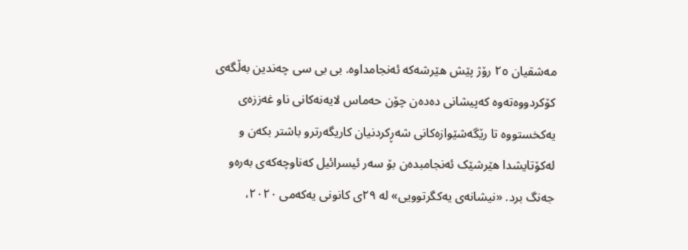مەشقیان ٢٥ رۆژ پێش هێرشەکە ئەنجامداوە. بی بی سی چەندین بەڵگەی کۆکردووەتەوە کەپیشانی دەدەن چۆن حەماس لایەنەکانی ناو غەززەی یەکخستووە تا رێگەشێوازەکانی شەڕکردنیان کاریگەرترو باشتر بکەن و لەکۆتایشدا هێرشێک ئەنجامبدەن بۆ سەر ئیسرائیل کەناوچەکەی بەرەو جەنگ برد. «نیشانەی یەکگرتوویی» لە ٢٩ی کانونی یەکەمی ٢٠٢٠،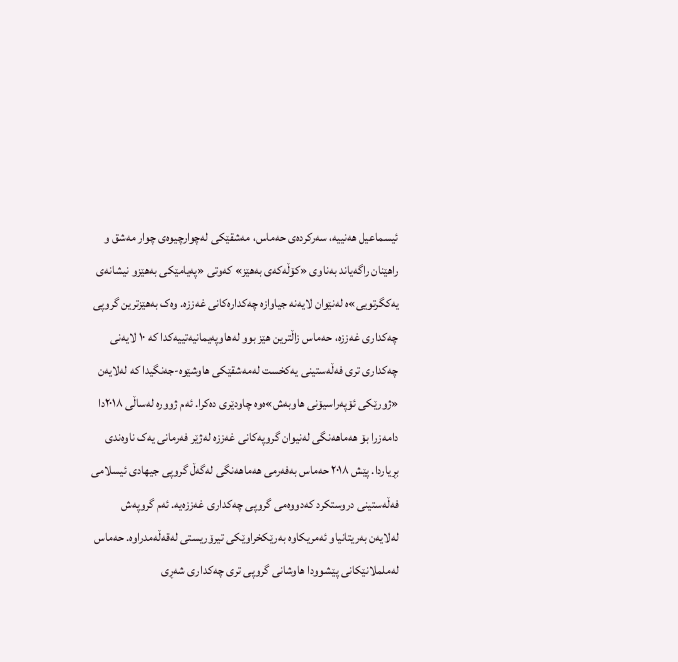ئیسماعیل هەنییە، سەرکردەی حەماس، مەشقێکی لەچوارچیوەی چوار مەشق و راهێنان راگەیاند بەناوی «کۆڵەکەی بەهێز» کەوتی «پەیامێکی بەهێزو نیشانەی یەکگرتویی»ە لەنێوان لایەنە جیاوازە چەکدارەکانی غەززە. وەک بەهێزترین گروپی چەکداری غەززە، حەماس زاڵترین هێز بوو لەهاوپەیمانیەتییەکدا کە ١٠ لایەنی چەکداری تری فەڵەستینی یەکخست لەمەشقێکی هاوشێوە-جەنگیدا کە لەلایەن «ژورێکی ئۆپەراسیۆنی هاوبەش»ەوە چاودێری دەکرا. ئەم ژوورە لەساڵی ٢٠١٨دا دامەزرا بۆ هەماهەنگی لەنیوان گروپەکانی غەززە لەژێر فەرمانی یەک ناوەندی بڕیاردا. پێش ٢٠١٨ حەماس بەفەرمی هەماهەنگی لەگەڵ گروپی جیهادی ئیسلامی فەڵەستینی دروستکرد کەدووەمی گروپی چەکداری غەززەیە. ئەم گروپەش لەلایەن بەریتانیاو ئەمریکاوە بەرێکخراوێکی تیرۆریستی لەقەڵەمدراوە. حەماس لەململانێکانی پێشوودا هاوشانی گروپی تری چەکداری شەڕی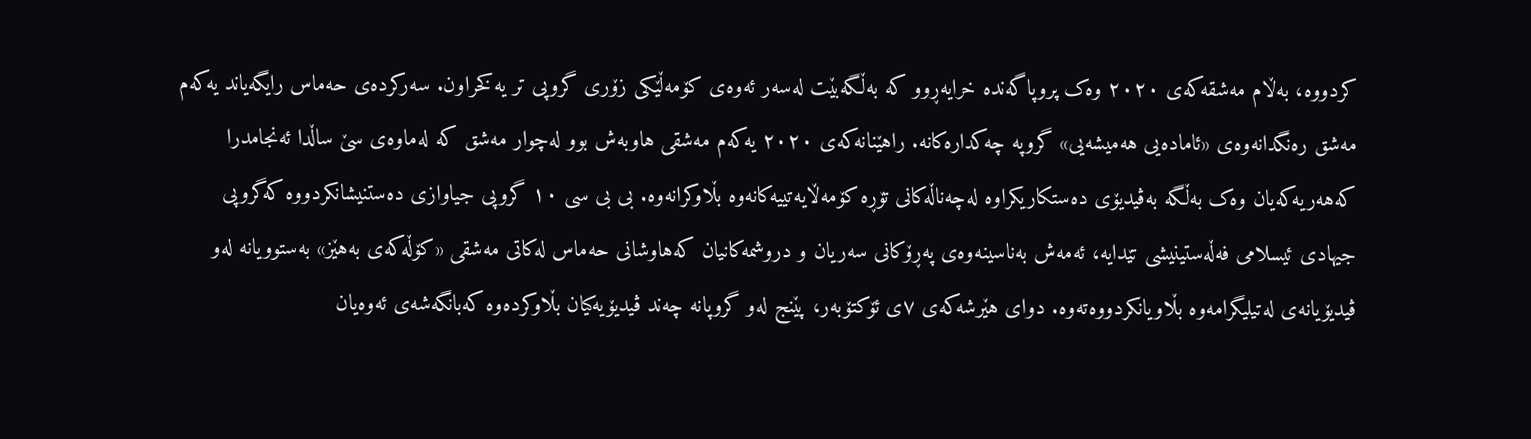کردووە، بەڵام مەشقەکەی ٢٠٢٠ وەک پروپاگەندە خرایەڕوو کە بەڵگەبێت لەسەر ئەوەی کۆمەڵێکی زۆری گروپی تر یەکخراون. سەرکردەی حەماس رایگەیاند یەکەم مەشق رەنگدانەوەی «ئامادەیی هەمیشەیی» گروپە چەکدارەکانە. راهێنانەکەی ٢٠٢٠ یەکەم مەشقی هاوبەش بوو لەچوار مەشق کە لەماوەی سێ ساڵدا ئەنجامدرا کەهەریەکەیان وەک بەڵگە بەڤیدیۆی دەستکاریکراوە لەچەناڵەکانی تۆڕە کۆمەڵایەتییەکانەوە بڵاوکرانەوە. بی بی سی ١٠ گروپی جیاوازی دەستنیشانکردووە کەگروپی جیهادی ئیسلامی فەڵەستینیشی تێدایە، ئەمەش بەناسینەوەی پەڕۆکانی سەریان و دروشمەکانیان کەهاوشانی حەماس لەکاتی مەشقی «کۆڵەکەی بەهێز» بەستوویانە لەو ڤیدیۆیانەی لەتیلیگرامەوە بڵاویانکردووەتەوە. دوای هێرشەکەی ٧ی ئۆکتۆبەر، پێنج لەو گروپانە چەند ڤیدیۆیەکیان بڵاوکردەوە کەبانگەشەی ئەوەیان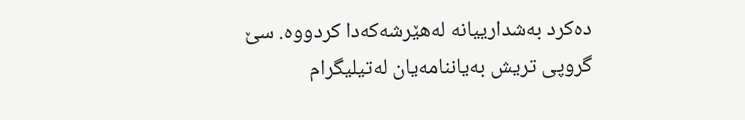دەکرد بەشدارییانە لەهێرشەکەدا کردووە. سێ گروپی تریش بەیاننامەیان لەتیلیگرام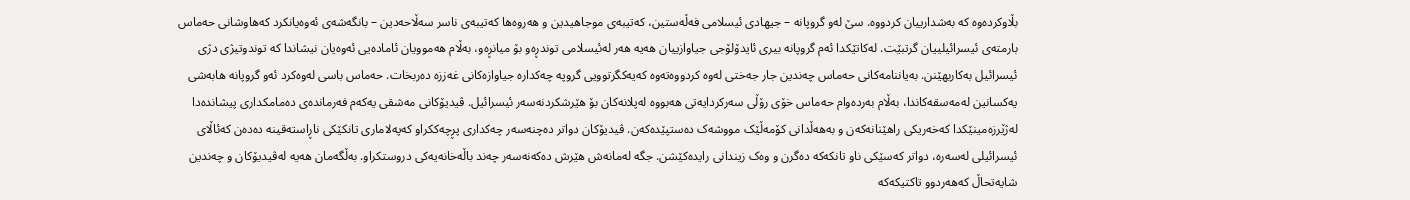بڵاوکردەوە کە بەشدارییان کردووە. سێ لەو گروپانە – جیهادی ئیسلامی فەڵەستین، کەتیبەی موجاهیدین و هەروەها کەتیبەی ناسر سەڵاحەدین – بانگەشەی ئەوەیانکرد کەهاوشانی حەماس بارمتەی ئیسرائیلییان گرتبێت. لەکاتێکدا ئەم گروپانە بیری ئایدۆلۆجی جیاوازییان هەیە هەر لەئیسلامی توندڕەو بۆ میانڕەو، بەڵام هەموویان ئامادەیی ئەوەیان نیشاندا کە توندوتیژی دژی ئیسرائیل بەکاربهێنن. بەیاننامەکانی حەماس چەندین جار جەختی لەوە کردووەتەوە کەیەکگرتوویی گروپە چەکدارە جیاوازەکانی غەززە دەربخات. حەماس باسی لەوەکرد ئەو گروپانە هابەشی یەکسانین لەمەسقەکاندا، بەڵام بەردەوام حەماس خۆی رۆڵی سەرکردایەتی هەبووە لەپلانەکان بۆ هێرشکردنەسەر ئیسرائیل. ڤیدیۆکانی مەشقی یەکەم فەرماندەی دەمامکداری پیشاندەدا لەژێرزەمینێکدا کەخەریکی راهێنانەکەن و بەهەڵدانی کۆمەڵێک مووشەک دەستپێدەکەن. ڤیدیۆکان دواتر دەچنەسەر چەکداری پڕچەککراو کەپەلاماری تانکێکی ناڕاستەقینە دەدەن کەئاڵای ئیسرائیلی لەسەرە، دواتر کەسێکی ناو تانکەکە دەگرن و وەک زیندانی رایدەکێشن. جگە لەمانەش هێرش دەکەنەسەر چەند باڵەخانەیەکی دروستکراو. بەڵگەمان هەیە لەڤیدیۆکان و چەندین شایەتحاڵ کەهەردوو تاکتیکەکە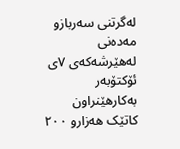لەگرتنی سەربازو مەدەنی لەهێرشەکەی ٧ی ئۆکتۆبەر بەکارهێنراون کاتێک هەزارو ٢٠٠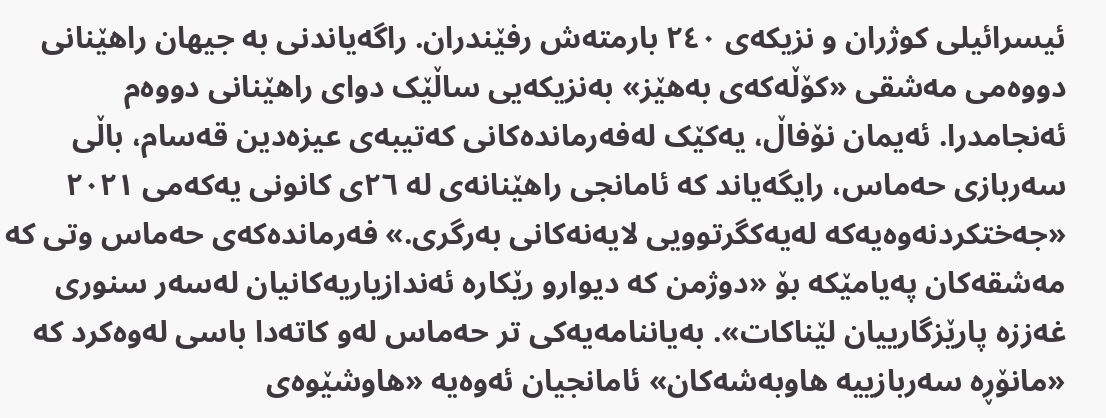ئیسرائیلی کوژران و نزیکەی ٢٤٠ بارمتەش رفێندران. راگەیاندنی بە جیهان راهێنانی دووەمی مەشقی «کۆڵەکەی بەهێز» بەنزیکەیی ساڵێک دوای راهێنانی دووەم ئەنجامدرا. ئەیمان نۆفاڵ، یەکێک لەفەرماندەکانی کەتیبەی عیزەدین قەسام، باڵی سەربازی حەماس، رایگەیاند کە ئامانجی راهێنانەی لە ٢٦ی کانونی یەکەمی ٢٠٢١ «جەختکردنەوەیەکە لەیەکگرتوویی لایەنەکانی بەرگری.» فەرماندەکەی حەماس وتی کە مەشقەکان پەیامێکە بۆ «دوژمن کە دیوارو رێکارە ئەندازیاریەکانیان لەسەر سنوری غەززە پارێزگارییان لێناکات». بەیاننامەیەکی تر حەماس لەو کاتەدا باسی لەوەکرد کە «مانۆڕە سەربازییە هاوبەشەکان» ئامانجیان ئەوەیە «هاوشێوەی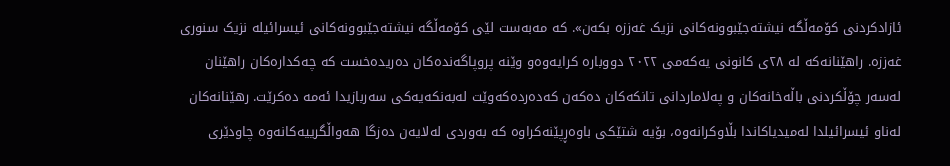ئازادکردنی کۆمەڵگە نیشتەجێبوونەکانی نزیک غەززە بکەن». کە مەبەست لێی کۆمەڵگە نیشتەجێبوونەکانی ئیسرائیلە نزیک سنوری غەززە. راهێنانەکە لە ٢٨ی کانونی یەکەمی ٢٠٢٢ دووبارە کرایەوەو وێنە پروپاگەندەکان دەریدەخست کە چەکدارەکان راهێنان لەسەر چۆڵکردنی باڵەخانەکان و پەلاماردانی تانکەکان دەکەن کەدەردەکەوێت لەبەنکەیەکی سەربازیدا ئەمە دەکرێت. رهێنانەکان لەناو ئیسرائیلدا لەمیدیاکاندا بڵاوکرانەوە، بۆیە شتێکی باوەڕپێنەکراوە کە بەوردی لەلایەن دەزگا هەواڵگرییەکانەوە چاودێری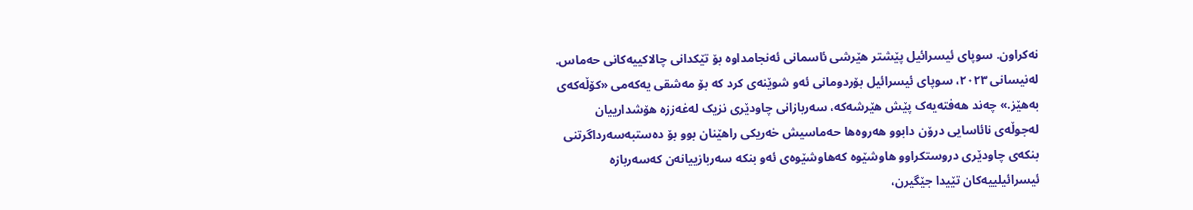نەکراون. سوپای ئیسرائیل پێشتر هێرشی ئاسمانی ئەنجامداوە بۆ تێکدانی چالاکییەکانی حەماس. لەنیسانی ٢٠٢٣، سوپای ئیسرائیل بۆردومانی ئەو شوێنەی کرد کە بۆ مەشقی یەکەمی «کۆڵەکەی بەهێز.» چەند هەفتەیەک پێش هێرشەکە، سەربازانی چاودێری نزیک لەغەززە هۆشدارییان لەجوڵەی نائاسایی درۆن دابوو هەروەها حەماسیش خەریکی راهێنان بوو بۆ دەستبەسەرداگرتنی بنکەی چاودێری دروستکراوو هاوشێوە کەهاوشێوەی ئەو بنکە سەربازییانەن کەسەربازە ئیسرائیلییەکان تێیدا جێگیرن،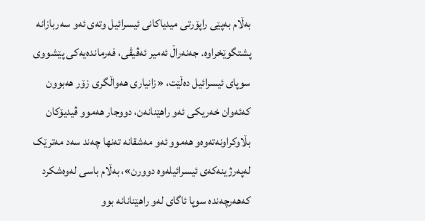بەڵام بەپێی راپۆرتی میدیاکانی ئیسرائیل وتەی ئەو سەربازانە پشتگوێخراوە. جەنەراڵ ئەمیر ئەڤیڤی، فەرماندەیەکی پێشووی سوپای ئیسرائیل دەڵێت، «زانیاری هەواڵگری زۆر هەبوون کەئەوان خەریکی ئەو راهێنانەن، دووجار هەموو ڤیدیۆکان بڵاوکراونەتەوەو هەموو ئەو مەشقانە تەنها چەند سەد مەترێک لەپەرژینەکەی ئیسرائیلەوە دوورن»، بەڵام باسی لەوەشکرد کەهەرچەندە سوپا ئاگای لەو راهێنانانە بوو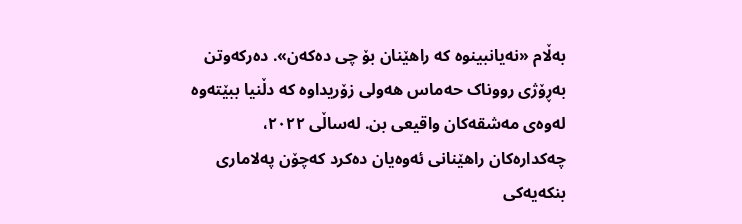بەڵام «نەیانبینوە کە راهێنان بۆ چی دەکەن». دەرکەوتن بەڕۆژی رووناک حەماس هەولی زۆریداوە کە دڵنیا ببێتەوە لەوەی مەشقەکان واقیعی بن. لەساڵی ٢٠٢٢، چەکدارەکان راهێنانی ئەوەیان دەکرد کەچۆن پەلاماری بنکەیەکی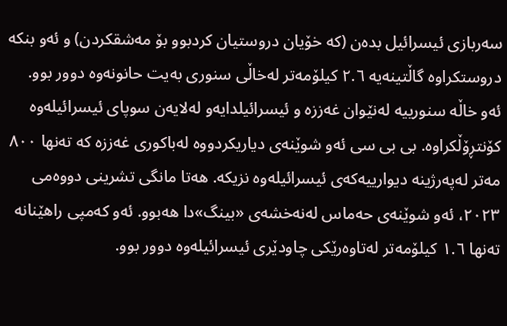سەربازی ئیسرائیل بدەن (کە خۆیان دروستیان کردبوو بۆ مەشقکردن) و ئەو بنکە دروستکراوە گاڵتینەیە ٢.٦ کیلۆمەتر لەخاڵی سنوری بەیت حانونەوە دوور بوو. ئەو خاڵە سنورییە لەنێوان غەززە و ئیسرائیلدایەو لەلایەن سوپای ئیسرائیلەوە کۆنتڕۆڵکراوە. بی بی سی ئەو شوێنەی دیاریکردووە لەباکوری غەززە کە تەنها ٨٠٠ مەتر لەپەرژینە دیوارییەکەی ئیسرائیلەوە نزیکە. هەتا مانگی تشرینی دووەمی ٢٠٢٣، ئەو شوێنەی حەماس لەنەخشەی «بینگ»دا هەبوو. ئەو کەمپی راهێنانە تەنها ١.٦ کیلۆمەتر لەتاوەرێکی چاودێری ئیسرائیلەوە دوور بوو.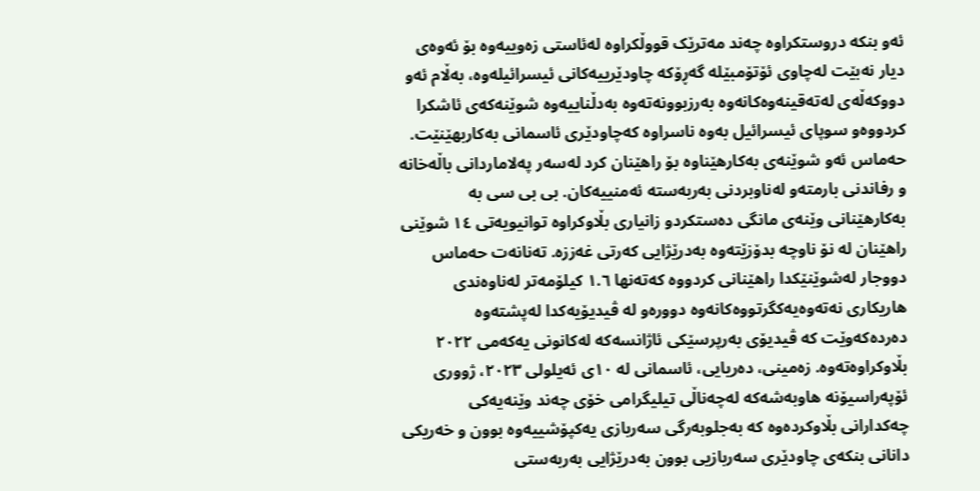ئەو بنکە دروستکراوە چەند مەترێک قووڵکراوە لەئاستی زەوییەوە بۆ ئەوەی دیار نەبێت لەچاوی ئۆتۆمبێلە گەڕۆکە چاودێرییەکانی ئیسرائیلەوە، بەڵام ئەو دووکەڵەی لەتەقینەوەکانەوە بەرزبوونەتەوە بەدڵناییەوە شوێنەکەی ئاشکرا کردووەو سوپای ئیسرائیل بەوە ناسراوە کەچاودێری ئاسمانی بەکاربهێنێت. حەماس ئەو شوێنەی بەکارهێناوە بۆ راهێنان کرد لەسەر پەلاماردانی باڵەخانە و رفاندنی بارمتەو لەناوبردنی بەربەستە ئەمنییەکان. بی بی سی بە بەکارهێنانی وێنەی مانگی دەستکردو زانیاری بڵاوکراوە توانیویەتی ١٤ شوێنی راهێنان لە نۆ ناوچە بدۆزێتەوە بەدرێژایی کەرتی غەززە. تەنانەت حەماس دووجار لەشوێنێکدا راهێنانی کردووە کەتەنها ١.٦ کیلۆمەتر لەناوەندی هاریکاری نەتەوەیەکگرتووەکانەوە دوورەو لە ڤیدیۆیەکدا لەپشتەوە دەردەکەوێت کە ڤیدیۆی بەرپرسێکی ئاژانسەکە لەکانونی یەکەمی ٢٠٢٢ بڵاوکراوەتەوە. زەمینی، دەریایی، ئاسمانی لە ١٠ی ئەیلولی ٢٠٢٣، ژووری ئۆپەراسیۆنە هاوبەشەکە لەچەناڵی تیلیگرامی خۆی چەند وێنەیەکی چەکدارانی بڵاوکردەوە کە بەجلوبەرگی سەربازی یەکپۆشییەوە بوون و خەریکی دانانی بنکەی چاودێری سەربازیی بوون بەدرێژایی بەربەستی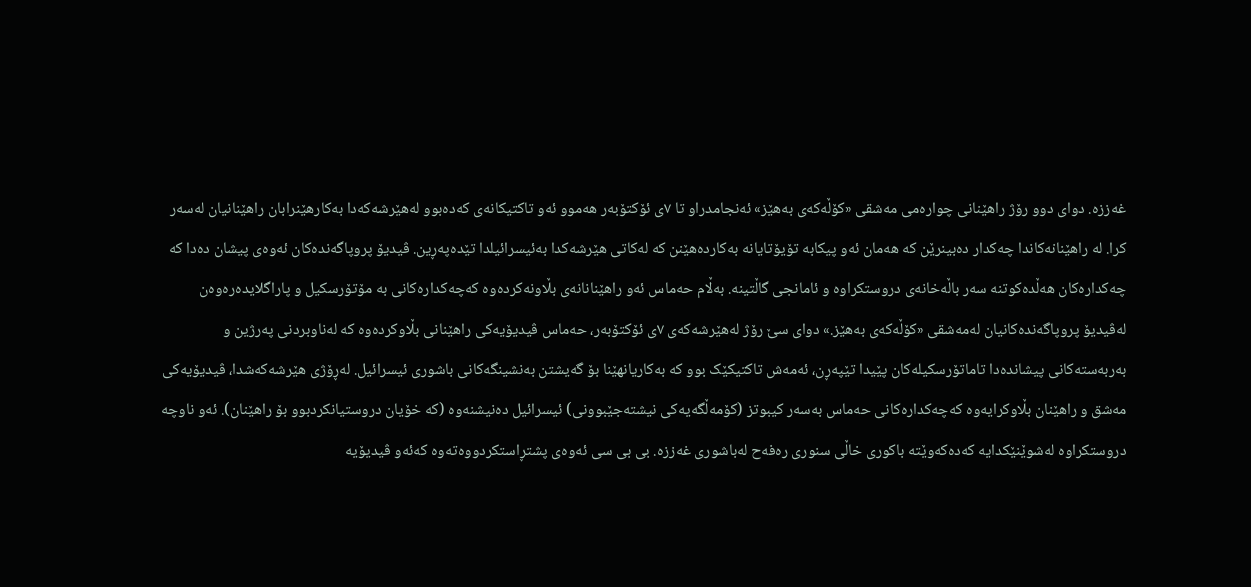غەززە. دوای دوو رۆژ راهێنانی چوارەمی مەشقی «کۆڵەکەی بەهێز» ئەنجامدراو تا ٧ی ئۆکتۆبەر هەموو ئەو تاکتیکانەی کەدەبوو لەهێرشەکەدا بەکارهێنرابان راهێنانیان لەسەر کرا. لە راهێنانەکاندا چەکدار دەبینرێن کە هەمان ئەو پیکابە تۆیۆتایانە بەکاردەهێنن کە لەکاتی هێرشەکدا بەئیسرائیلدا تێدەپەڕین. ڤیدیۆ پروپاگەندەکان ئەوەی پیشان دەدا کە چەکدارەکان هەڵدەکوتنە سەر باڵەخانەی دروستکراوە و ئامانجی گاڵتینە. بەڵام حەماس ئەو راهێنانانەی بڵاونەکردەوە کەچەکدارەکانی بە مۆتۆرسکیل و پاراگلایدەرەوەن لەڤیدیۆ پروپاگەندەکانیان لەمەشقی «کۆڵەکەی بەهێز.» دوای سێ رۆژ لەهێرشەکەی ٧ی ئۆکتۆبەر، حەماس ڤیدیۆیەکی راهێنانی بڵاوکردەوە کە لەناوبردنی پەرژین و بەربەستەکانی پیشاندەدا تاماتۆرسکیلەکان پێیدا تێپەڕن، ئەمەش تاکتیکێک بوو کە بەکاریانهێنا بۆ گەیشتن بەنشینگەکانی باشوری ئیسرائیل. لەڕۆژی هێرشەکەشدا، ڤیدیۆیەکی مەشق و راهێنان بڵاوکرایەوە کەچەکدارەکانی حەماس بەسەر کیبوتز (کۆمەڵگەیەکی نیشتەجێبوونی) ئیسرائیل دەنیشنەوە (کە خۆیان دروستیانکردبوو بۆ راهێنان). ئەو ناوچە دروستکراوە لەشوێنێکدایە کەدەکەوێتە باکوری خاڵی سنوری رەفەح لەباشوری غەززە. بی بی سی ئەوەی پشتڕاستکردووەتەوە کەئەو ڤیدیۆیە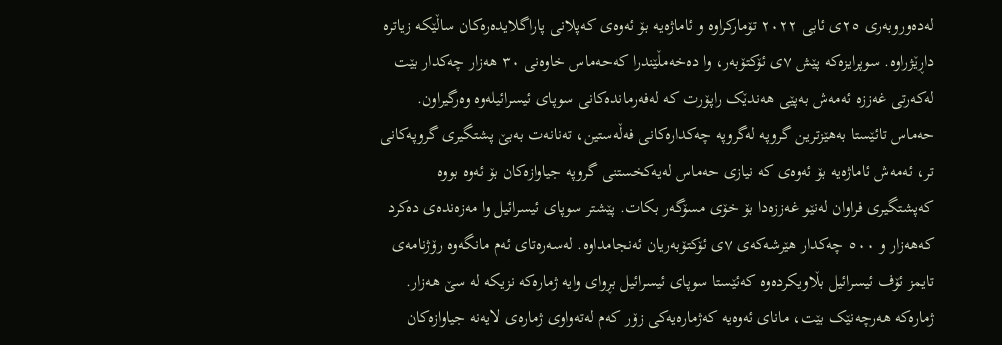لەدەوروبەری ٢٥ی ئابی ٢٠٢٢ تۆمارکراوە و ئاماژەیە بۆ ئەوەی کەپلانی پاراگلایدەرەکان ساڵێکە زیاترە داڕێژراوە. سوپرایزەکە پێش ٧ی ئۆکتۆبەر، وا دەخەمڵێندرا کەحەماس خاوەنی ٣٠ هەزار چەکدار بێت لەکەرتی غەززە ئەمەش بەپێی هەندێک راپۆرت کە لەفەرماندەکانی سوپای ئیسرائیلەوە وەرگیراون. حەماس تائێستا بەهێزترین گروپە لەگروپە چەکدارەکانی فەڵەستین، تەنانەت بەبێ پشتگیری گروپەکانی تر، ئەمەش ئاماژەیە بۆ ئەوەی کە نیازی حەماس لەیەکخستنی گروپە جیاوازەکان بۆ ئەوە بووە کەپشتگیری فراوان لەنێو غەززەدا بۆ خۆی مسۆگەر بکات. پێشتر سوپای ئیسرائیل وا مەزەندەی دەکرد کەهەزار و ٥٠٠ چەکدار هێرشەکەی ٧ی ئۆکتۆبەریان ئەنجامداوە. لەسەرەتای ئەم مانگەوە رۆژنامەی تایمز ئۆف ئیسرائیل بڵاویکردەوە کەئێستا سوپای ئیسرائیل بڕوای وایە ژمارەکە نزیکە لە سێ هەزار. ژمارەکە هەرچەنێک بێت، مانای ئەوەیە کەژمارەیەکی زۆر کەم لەتەواوی ژمارەی لایەنە جیاوازەکان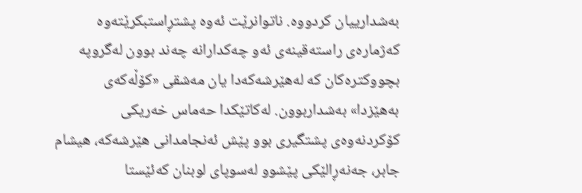بەشدارییان کردووە. ناتوانرێت ئەوە پشتڕاستبکرێتەوە کەژمارەی راستەقینەی ئەو چەکدارانە چەند بوون لەگروپە بچووکترەکان کە لەهێرشەکەدا یان مەشقی «کۆڵەکەی بەهێزدا» بەشداربوون. لەکاتێکدا حەماس خەریکی کۆکردنەوەی پشتگیری بوو پێش ئەنجامدانی هێرشەکە، هیشام جابر، جەنەڕالێکی پێشوو لەسوپای لوبنان کەئێستا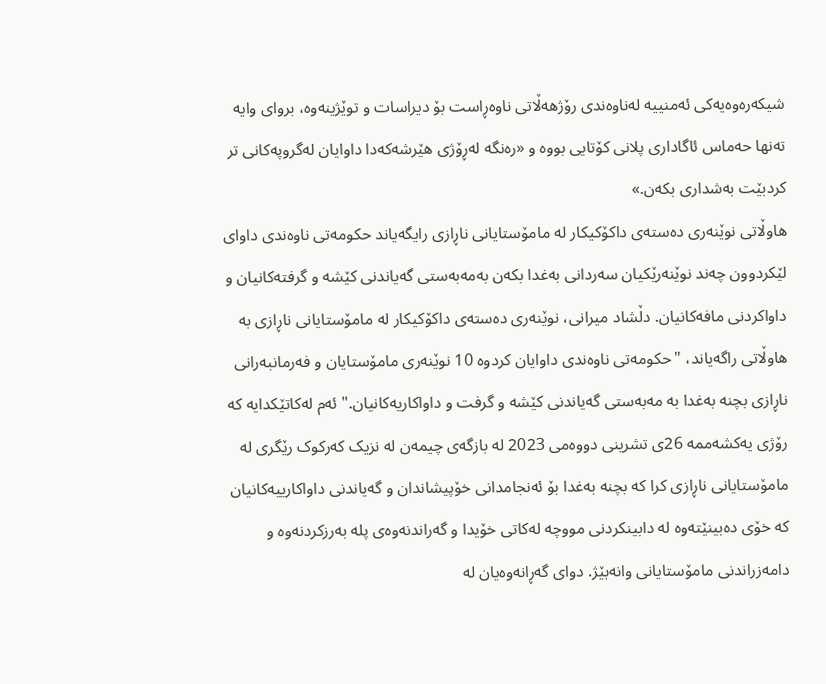شیکەرەوەیەکی ئەمنییە لەناوەندی رۆژهەڵاتی ناوەڕاست بۆ دیراسات و توێژینەوە، بروای وایە تەنها حەماس ئاگاداری پلانی کۆتایی بووە و «رەنگە لەڕۆژی هێرشەکەدا داوایان لەگروپەکانی تر کردبێت بەشداری بکەن.»
هاوڵاتی نوێنەری دەستەی داکۆکیکار لە مامۆستایانی ناڕازی رایگەیاند حکومەتی ناوەندی داوای لێکردوون چەند نوێنەرێکیان سەردانی بەغدا بکەن بەمەبەستی گەیاندنی کێشە و گرفتەکانیان و داواکردنی مافەکانیان. دڵشاد میرانی، نوێنەری دەستەی داکۆکیکار لە مامۆستایانی ناڕازی بە هاوڵاتی راگەیاند، "حکومەتی ناوەندی داوایان کردوە 10 نوێنەری مامۆستایان و فەرمانبەرانی ناڕازی بچنە بەغدا بە مەبەستی گەیاندنی کێشە و گرفت و داواکاریەکانیان." ئەم لەکاتێکدایە کە رۆژی یەکشەممە 26ی تشرینی دووەمی 2023 لە بازگەی چیمەن لە نزیک کەرکوک رێگری لە مامۆستایانی ناڕازی کرا کە بچنە بەغدا بۆ ئەنجامدانی خۆپیشاندان و گەیاندنی داواکارییەکانیان کە خۆی دەبینێتەوە لە دابینکردنی مووچە لەکاتی خۆیدا و گەراندنەوەی پلە بەرزکردنەوە و دامەزراندنی مامۆستایانی وانەبێژ. دوای گەڕانەوەیان لە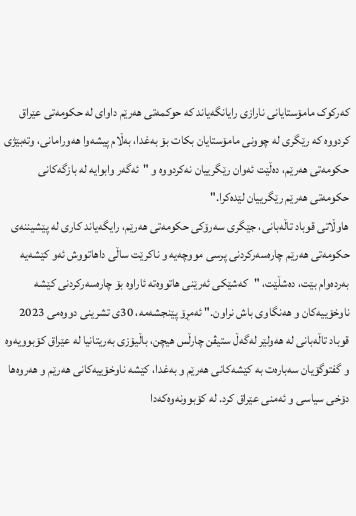کەرکوک مامۆستایانی نارازی رایانگەیاند کە حوکمەتی هەرێم داوای لە حکومەتی عێراق کردووە کە رێگری لە چوونی مامۆستایان بکات بۆ بەغدا، بەڵام پیشەوا هەورامانی، وتەبێژی حکومەتی هەرێم، دەڵێت ئەوان رێگرییان نەکردووە و "ئەگەر وابوایە لە بازگەکانی حکومەتی هەرێم رێگرییان لێدەکرا."
هاوڵاتی قوباد تاڵەبانی، جێگری سەرۆکی حکومەتی هەرێم، رایگەیاند کاری لە پێشیننەی حکومەتی هەرێم چارەسەرکردنی پرسی مووچەیە و ناکرێت ساڵی داهاتووش ئەو کێشەیە بەردەوام بێت، دەشڵێت، "کەشێکی ئەرێنی هاتووەتە ئاراوە بۆ چارەسەرکردنی کێشە ناوخۆییەکان و هەنگاوی باش نراون." ئەمڕۆ پێنجشەمە، 30ی تشرینی دووەمی 2023 قوباد تاڵەبانی لە هەولێر لەگەڵ ستیڤن چارڵس هیچن، باڵیۆزی بەریتانیا لە عێراق کۆبوویەوە و گفتوگۆیان سەبارەت بە کێشەکانی هەرێم و بەغدا، کێشە ناوخۆییەکانی هەرێم و هەروەها دۆخی سیاسی و ئەمنی عێراق کرد. لە کۆبوونەوەکەدا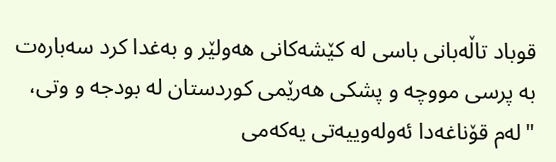قوباد تاڵەبانی باسی لە کێشەکانی هەولێر و بەغدا کرد سەبارەت بە پرسی مووچە و پشکی هەرێمی کوردستان لە بودجە و وتی، "لەم قۆناغەدا ئەولەوییەتی یەکەمی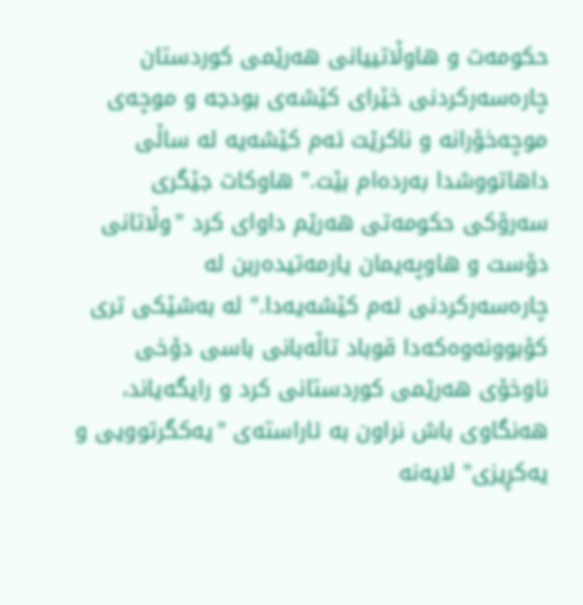حکومەت و هاوڵاتییانی هەرێمی کوردستان چارەسەرکردنی خێرای کێشەی بودجە و موچەی موچەخۆرانە و ناکرێت ئەم کێشەیە لە ساڵی داهاتووشدا بەردەام بێت." هاوکات جێگری سەرۆکی حکومەتی هەرێم داوای کرد "وڵاتانی دۆست و هاوپەیمان یارمەتیدەربن لە چارەسەرکردنی ئەم کێشەیەدا." لە بەشێکی تری کۆبوونەوەکەدا قوباد تاڵەبانی باسی دۆخی ناوخۆی هەرێمی کوردستانی کرد و رایگەیاند، هەنگاوی باش نراون بە ئاراستەی "یەکگرتوویی و یەکڕیزی" لایەنە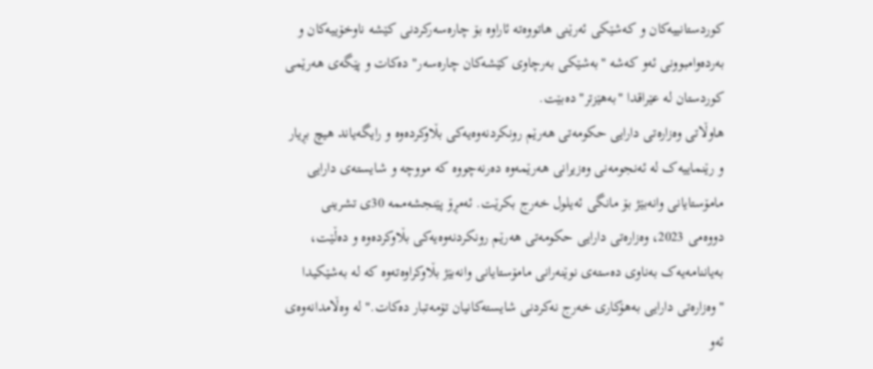کوردستانییەکان و کەشێکی ئەرێنی هاتووەتە ئاراوە بۆ چارەسەرکردنی کێشە ناوخۆییەکان و بەردەوامبوونی ئەو کەشە "بەشێکی بەرچاوی کێشەکان چارەسەر" دەکات و پێگەی هەرێمی کوردستان لە عێراقدا "بەهێزتر" دەبێت.
هاوڵاتی وەزارەتی دارایی حکومەتی هەرێم رونکردنەوەیەکی بڵاوکردەوە و رایگەیاند هیچ بڕیار و رێنماییەک لە ئەنجومەنی وەزیرانی هەرێمەوە دەرنەچووە کە مووچە و شایستەی دارایی مامۆستایانی وانەبێژ بۆ مانگی ئەیلول خەرج بکرێت. ئەمڕۆ پێنجشەممە 30ی تشرینی دووەمی 2023، وەزارەتی دارایی حکومەتی هەرێم رونکردنەوەیەکی بڵاوکردەوە و دەڵێت، بەیاننامەیەک بەناوی دەستەی نوێنەرانی مامۆستایانی وانەبێژ بڵاوکراوەتەوە کە لە بەشێکیدا "وەزارەتی دارایی بەهۆکاری خەرج نەکردنی شایستەکانیان تۆمەتبار دەکات." لە وەڵامدانەوەی ئەو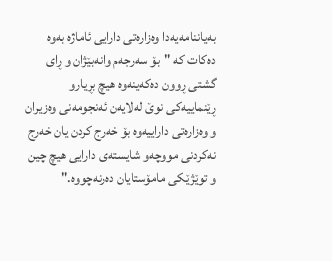بەیاننامەیەدا وەزارەتی دارایی ئاماژە بەوە دەکات کە "بۆ سەرجەم وانەبێژان و ڕای گشتی ڕوون دەکەینەوە هیچ بڕیارو ڕێنماییەکی نوێ لەلایەن ئەنجومەنی وەزیران و وەزارەتی داراییەوە بۆ خەرج کردن یان خەرج نەکردنی مووچەو شایستەی دارایی هیچ چین و توێژێکی مامۆستایان دەرنەچووە."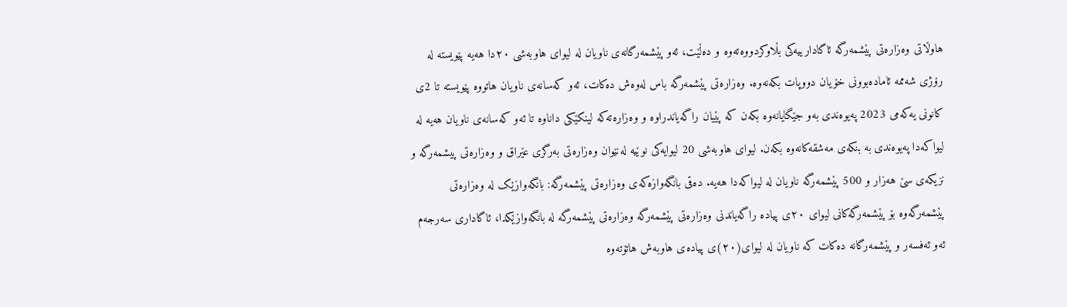هاوڵاتی وەزارەتی پێشمەرگە ئاگادارییەکی بڵاوکردووەتەوە و دەڵێت، ئەو پێشمەرگانەی ناویان لە لیوای هاوبەشی ٢٠دا هەیە پێویستە لە رۆژی شەممە ئامادەبوونی خۆیان دووپات بکەنەوە. وەزارەتی پێشمەرگە باس لەوەش دەکات، ئەو کەسانەی ناویان هاتووە پێویستە تا 2ی کانونی یەکەمی 2023 پەیوەندی بەو جێگایانەوە بکەن کە پێیان راگەیاندراوە و وەزارەتەکە لینکێکی داناوە تا ئەو کەسانەی ناویان هەیە لە لیواکەدا پەیوەندی بە بنکەی مەشقەکانەوە بکەن. لیوای هاوبەشی 20 لیوایەکی نوێیە لەنێوان وەزارەتی بەرگری عێراق و وەزارەتی پیشمەرگە و نزیکەی سێ هەزار و 500 پێشمەرگە ناویان لە لیواکەدا هەیە. دەقی بانگەوازەکەی وەزارەتی پێشمەرگە: بانگەوازێک لە وەزارەتی پێشمەرگەوە بۆ پێشمەرگەکانی لیوای ٢٠ی پیادە راگەیاندنی وەزارەتی پێشمەرگە وەزارەتی پێشمەرگە لە بانگەوازێکدا، ئاگاداری سەرجەم ئەو ئەفسەر و پێشمەرگانە دەکات کە ناویان لە لیوای(٢٠)ی پیادەی هاوبەش هاتۆتەوە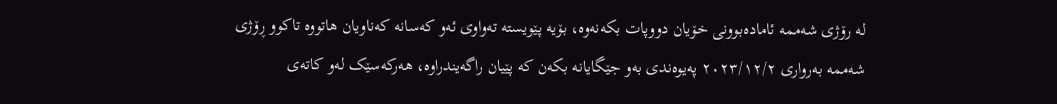لە رۆژی شەممە ئامادەبوونی خۆیان دووپات بکەنەوە، بۆیە پێویستە تەواوی ئەو کەسانە کەناویان هاتووە تاکوو ڕۆژی شەممە بەرواری ٢٠٢٣/١٢/٢ پەیوەندی بەو جێگایانە بکەن کە پێیان راگەیندراوە، هەرکەسێک لەو کاتەی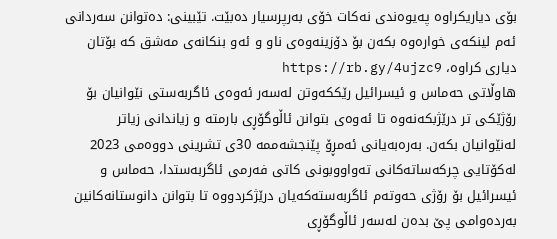بۆی دیاریکراوە پەیوەندی نەکات خۆی بەرپرسیار دەبێت. تێبینی: دەتوانن سەردانی ئەم لینکەی خوارەوە بکەن بۆ دۆزینەوەی ناو و ئەو بنكانەی مەشق كە بۆتان دیاری كراوە، https://rb.gy/4ujzc9
هاوڵاتی حەماس و ئیسرائیل رێککەوتن لەسەر ئەوەی ئاگربەستی نێوانیان بۆ رۆژێکی تر درێژبکەنەوە تا ئەوەی بتوانن ئاڵوگۆڕی بارمتە و زیاندانی زیاتر لەنێوانیان بکەن. بەرەبەیانی ئەمڕۆ پێنجشەممە 30ی تشرینی دووەمی 2023 لەکۆتایی چرکەساتەکانی تەواووبونی کاتی فەرمی ئاگربەستدا، حەماس و ئیسرائیل بۆ رۆژی حەوتەم ئاگربەستەکەیان درێژکردووە تا بتوانن دانوستانەکانین بەردەوامی پێ بدەن لەسەر ئاڵوگۆڕی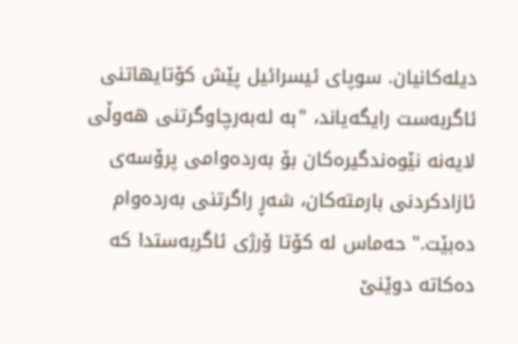دیلەکانیان. سوپای ئیسرائیل پێش کۆتایهاتنی ئاگربەست رایگەیاند، "بە لەبەرچاوگرتنی هەوڵی لایەنە نێوەندگیرەکان بۆ بەردەوامی پرۆسەی ئازادکردنی بارمتەکان، شەڕ راگرتنی بەردەوام دەبێت." حەماس لە کۆتا ۆرژی ئاگربەستدا کە دەکاتە دوێنێ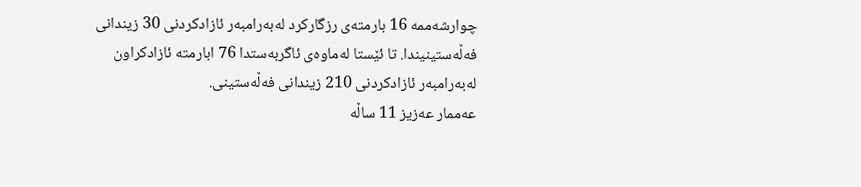چوارشەممە 16 بارمتەی رزگارکرد لەبەرامبەر ئازادکردنی 30 زیندانی فەڵەستینیندا. تا ئێستا لەماوەی ئاگربەستدا 76 ابارمتە ئازادکراون لەبەرامبەر ئازادکردنی 210 زیندانی فەڵەستینی.
عەممار عەزیز 11 ساڵە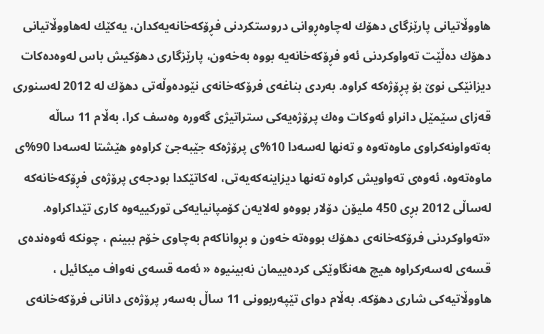هاووڵاتیانی پارێزگای دهۆك لەچاوەڕوانی دروستكردنی فڕۆكەخانەیەكدان، یەكێك لەهاووڵاتیانی دهۆك دەڵێت تەواوكردنی ئەو فڕۆكەخانەیە بووە بەخەون، پارێزگاری دهۆكیش باس لەوەدەكات دیزانێكی نوێ بۆ پڕۆژەكە كراوە. بەردی بناغەی فرۆكەخانەی نێودەوڵەتی دهۆك لە 2012 لەسنوری قەزای سێمێل دانراو ئەوكات وەك پرۆژەیەكی ستراتیژی گەورە وەسف كرا، بەڵام 11 ساڵە بەتەواونەكراوی ماوەتەوە و تەنها لەسەدا 10%ی پرۆژەكە جێبەجێ كراوەو هێشتا لەسەدا 90%ی ماوەتەوە، ئەوەی تەواویش كراوە تەنها دیزاینەكەیەتی، لەكاتێكدا بودجەی پرۆژەی فڕۆكەخانەكە لەساڵی 2012 بڕی 450 ملیۆن دۆلار بووەو لەلایەن كۆمپانیایەكی توركییەوە كاری تێداكراوە. «تەواوكردنی فرۆكەخانەی دهۆك بووەتە خەون و بڕواناكەم بەچاوی خۆم ببینم ، چونكە ئەوەندەی قسەی لەسەركراوە هیچ هەنگاوێكی كردەییمان نەبینیوە « ئەمە قسەی نەواف میكائیل ، هاووڵاتیەكی شاری دهۆكە. بەڵام دوای تێپەربوونی 11 ساڵ بەسەر پرۆژەی دانانی فرۆكەخانەی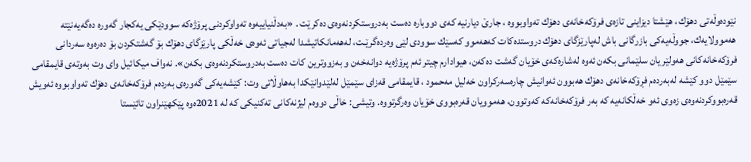نێودەوڵەتی دهۆك ، هێشتا دیزاینی تازەی فرۆكەخانەی دهۆك تەواوبووە ، جارێ دیارنیە كەی دووبارە دەست بەدروستكردنەوەی دەكرێت . «بەدڵنیاییەوە تەواوكردنی پرۆژەكە سوودێكی یەكجار گەورە دەگەیەنێتە هەموولایەك، جووڵەیەكی بازرگانی باش لەپارێزگای دهۆك دروستدەكات كەهەموو كەسێك سوودی لێی وەردەگرێـت، لەهەمانكاتیشدا لەجیاتی ئەوەی خەڵكی پارێزگای دهۆك بۆ گەشتكردن بۆ دەرەوە سەردانی فرۆكەخانەكانی هەولێر یان سلێمانی بكەن ئەوە لەشارەكەی خۆیان گەشت دەكەن، هیوادارم چیتر ئەم پرۆژەیە دوانەخەن و بەزووترین كات دەست بەدروستكردنەوەی بكەن». نەواف میكائیل وای وت بەوتەی قایمقامی سێمێل دوو كێشە لەبەردەم فڕۆكەخانەی دهۆك هەبوون ئەوانیش چارەسەركراون خەلیل مەحمود ، قایمقامی قەزای سێمێل لەلێدوانێكدا بەهاوڵاتی وت: كێشەیەكی گەورەی بەردەم فرۆكەخانەی دهۆك تەواوبووە ئەویش قەرەبووكردنەوەی زەوی ئەو خەڵكانەیە كە بەر فرۆكەخانەكە كەوتوون، هەموویان قەرەبووی خۆیان وەرگرتووە. وتیشی: خاڵی دووەم لیژنەكانی تەكنیكی كە لە 2021ەوە پێكهێنراون تائێستا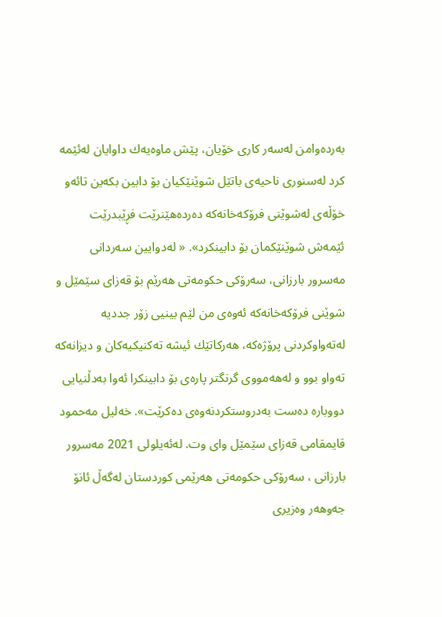بەردەوامن لەسەر كاری خۆیان، پێش ماوەیەك داوایان لەئێمە كرد لەسنوری ناحیەی باتێل شوێنێكیان بۆ دابین بكەین تائەو خۆڵەی لەشوێنی فرۆكەخانەکە دەردەهێنرێت فڕێبدرێت ئێمەش شوێنێكمان بۆ دابینكرد». « لەدوایین سەردانی مەسرور بارزانی، سەرۆكی حكومەتی هەرێم بۆ قەزای سێمێل و شوێنی فرۆكەخانەكە ئەوەی من لێم بینیی زۆر جددیە لەتەواوكردنی پرۆژەكە، هەركاتێك ئیشە تەكنیكیەكان و دیزانەكە تەواو بوو و لەهەمووی گرنگتر پارەی بۆ دابینكرا ئەوا بەدڵنیایی دووبارە دەست بەدروستكردنەوەی دەكرێت». خەلیل مەحمود قایمقامی قەزای سێمێل وای وت. لەئەیلولی 2021 مەسرور بارزانی ، سەرۆكی حكومەتی هەرێمی كوردستان لەگەڵ ئانۆ جەوهەر وەزیری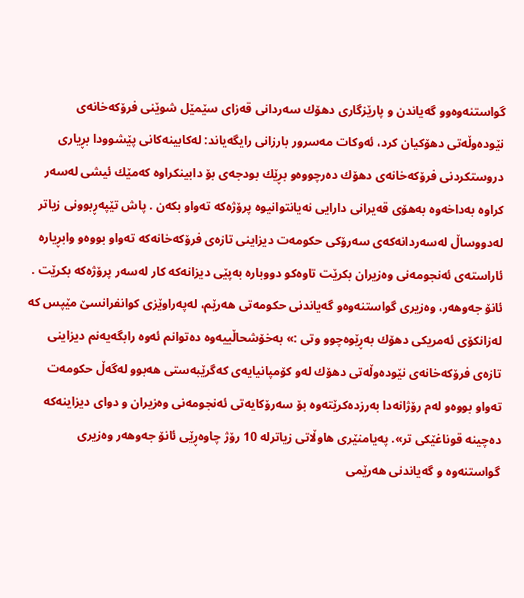گواستنەوەوو گەیاندن و پارێزگاری دهۆك سەردانی قەزای سێمێل شوێنی فرۆكەخانەی نێودەوڵەتی دهۆكیان كرد، ئەوكات مەسرور بارزانی رایگەیاند: لەكابینەكانی پێشوودا بڕیاری دروستكردنی فرۆكەخانەی دهۆك دەرچووەو بڕێك بودجەی بۆ دابینكراوە كەمێك ئیشی لەسەر كراوە بەداخەوە بەهۆی قەیرانی دارایی نەیانتوانیوە پرۆژەكە تەواو بكەن . پاش تێپەڕبوونی زیاتر لەدووساڵ لەسەردانەكەی سەرۆكی حكومەت دیزاینی تازەی فرۆكەخانەكە تەواو بووەو وابڕیارە ئاراستەی ئەنجومەنی وەزیران بكرێت تاوەكو دووبارە بەپێی دیزانەكە كار لەسەر پرۆژەكە بكرێت . ئانۆ جەوهەر، وەزیری گواستنەوەو گەیاندنی حكومەتی هەرێم، لەپەراوێزی كوانفرانسێ مێپس كە لەزانكۆی ئەمریكی دهۆك بەڕێوەچوو وتی :» بەخۆشحاڵییەوە دەتوانم ئەوە رابگەیەنم دیزاینی تازەی فرۆكەخانەی نێودەوڵەتی دهۆك لەو كۆمپانیایەی كەگرێبەستی هەبوو لەگەڵ حكومەت تەواو بووەو لەم رۆژانەدا بەرزدەكرێتەوە بۆ سەرۆكایەتی ئەنجومەنی وەزیران و دوای دیزاینەكە دەچینە قوناغێكی تر». پەیامنێری هاوڵاتی زیاترلە 10 رۆژ چاوەڕێی ئانۆ جەوهەر وەزیری گواستنەوە و گەیاندنی هەرێمی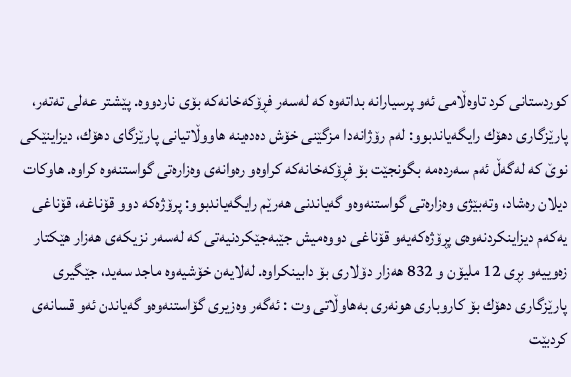كوردستانی كرد تاوەڵامی ئەو پرسیارانە بداتەوە كە لەسەر فڕۆكەخانەكە بۆی ناردووە. پێشتر عەلی تەتەر، پارێزگاری دهۆك رایگەیاندبوو: لەم رۆژانەدا مزگێنی خۆش دەدەینە هاووڵاتیانی پارێزگای دهۆك، دیزاینێكی نوێ كە لەگەڵ ئەم سەردەمە بگونجێت بۆ فڕۆكەخانەكە كراوەو رەوانەی وەزارەتی گواستنەوە كراوە. هاوكات دیلان رەشاد، وتەبێژی وەزارەتی گواستنەوەو گەیاندنی هەرێم رایگەیاندبوو: پرۆژەكە دوو قۆناغە، قۆناغی یەكەم دیزاینكردنەوەی پڕۆژەكەیەو قۆناغی دووەمیش جێبەجێكردنیەتی كە لەسەر نزیكەی هەزار هێكتار زەوییەو بڕی 12 ملیۆن و 832 هەزار دۆلاری بۆ دابینكراوە. لەلایەن خۆشیەوە ماجد سەید، جێگیری پارێزگاری دهۆك بۆ كاروباری هونەری بەهاوڵاتی وت : ئەگەر وەزیری گۆاستنەوەو گەیاندن ئەو قسانەی كردبێت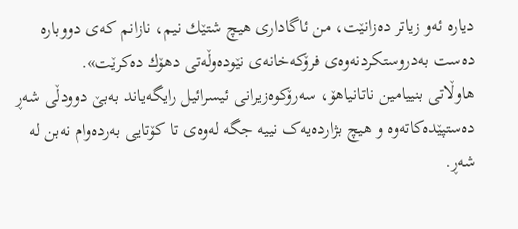دیارە ئەو زیاتر دەزانێت، من ئاگاداری هیچ شتێك نیم، نازانم كەی دووبارە دەست بەدروستكردنەوەی فرۆكەخانەی نێودەوڵەتی دهۆك دەكرێت».
هاوڵاتی بنییامین ناتانیاهۆ، سەرۆکوەزیرانی ئیسرائیل رایگەیاند بەبێ دوودڵی شەڕ دەستپێدەکاتەوە و هیچ بژاردەیەک نییە جگە لەوەی تا کۆتایی بەردەوام نەبن لە شەڕ.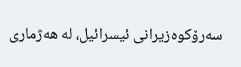سەرۆکوەزیرانی ئیسرائیل، لە هەژماری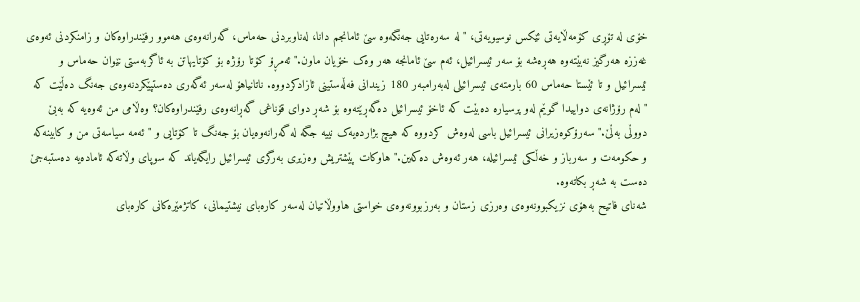خۆی لە تۆڕی کۆمەڵایەتی ئێکس نوسیویەتی، "لە سەرەتایی جەنگەوە سێ ئامانجم دانا، لەناوبردنی حەماس، گەرانەوەی هەموو رفێندراوەکان و زامنکردنی ئەوەی غەززە هەرگیز نەبێتەوە هەڕەشە بۆ سەر ئیسرائیل، ئەم سێ ئامانجە هەر وەک خۆیان ماون." ئەمڕۆ کۆتا رۆژە بۆ کۆتایهاتن بە ئاگربەستی نێوان حەماس و ئیسرائیل و تا ئێستا حەماس 60 بارمتەی ئیسرائیلی لەبەرامبەر 180 زیندانی فەڵەستینی ئازادکردووە. ناتانیاهۆ لەسەر ئەگەری دەستپێکردنەوەی جەنگ دەڵێت کە "لەم رۆژانەی دواییدا گوێم لەو پرسیارە دەبێت کە ئاخۆ ئیسرائیل دەگەڕێتەوە بۆ شەڕ دوای قۆناغی گەڕانەوەی رفێندراوەکان؟ وەڵامی من ئەوەیە کە بەبێ دووڵی بەڵێ." سەرۆکوەزیرانی ئیسرائیل باسی لەوەش کردووە کە هیچ بژاردەیەک نییە جگە لە گەرانەوەیان بۆ جەنگ تا کۆتایی و "ئەمە سیاسەتی من و کابینەکە و حکومەت و سەرباز و خەڵکی ئیسرائیلە، هەر ئەوەش دەکەین." هاوکات پێشتریش وەزیری بەرگری ئیسرائیل رایگەیاند کە سوپای وڵاتەکە ئامادەیە دەستبەجێ دەست بە شەڕ بکاتەوە.
شەنای فاتیح بەهۆی نزیكبوونەوەی وەرزی زستان و بەرزبوونەوەی خواستی هاووڵاتیان لەسەر کارەبای نیشتیمانی، کاتژمێرەکانی کارەبای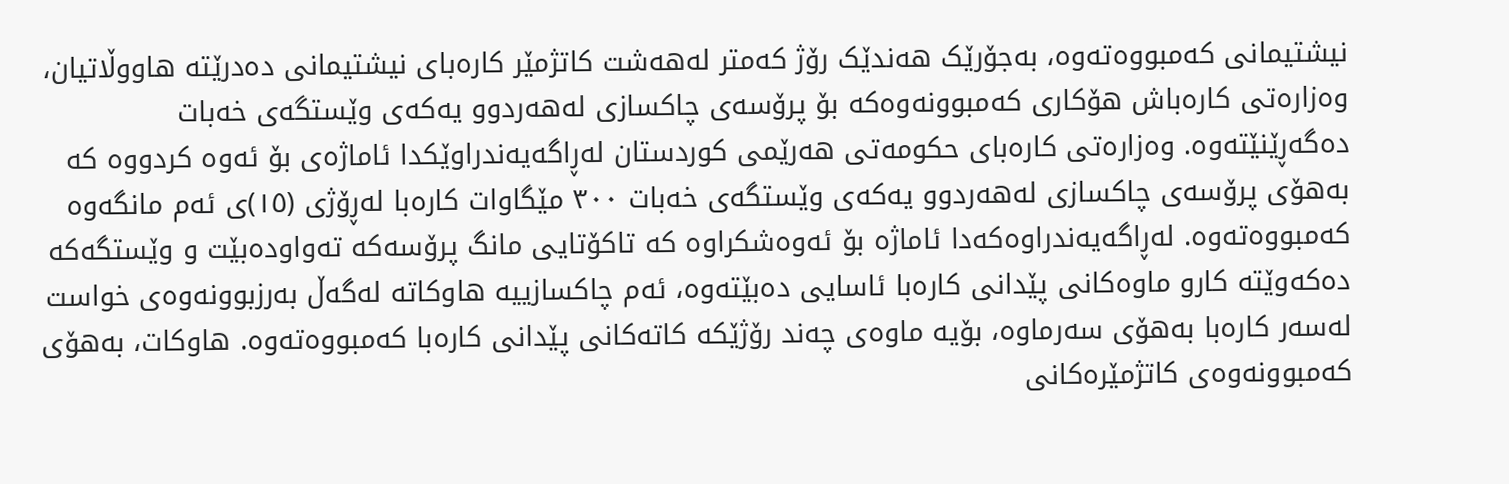نیشتیمانی کەمبووەتەوە، بەجۆرێک هەندێک رۆژ کەمتر لەهەشت کاتژمێر کارەبای نیشتیمانی دەدرێتە هاووڵاتیان، وەزارەتی کارەباش هۆکاری کەمبوونەوەکە بۆ پرۆسەی چاکسازی لەهەردوو یەكەی وێستگەی خەبات دەگەڕێنێتەوە. وەزارەتی کارەبای حکومەتی هەرێمی کوردستان لەڕاگەیەندراوێکدا ئاماژەی بۆ ئەوە کردووە کە بەهۆی پرۆسەی چاکسازی لەهەردوو یەكەی وێستگەی خەبات ٣٠٠ مێگاوات کارەبا لەڕۆژی (١٥)ی ئەم مانگەوە کەمبووەتەوە. لەڕاگەیەندراوەکەدا ئاماژە بۆ ئەوەشکراوە کە تاكۆتایی مانگ پرۆسەکە تەواودەبێت و وێستگەکە دەکەوێتە کارو ماوەکانی پێدانی کارەبا ئاسایی دەبێتەوە، ئەم چاکسازییە هاوکاتە لەگەڵ بەرزبوونەوەی خواست لەسەر کارەبا بەهۆی سەرماوە، بۆیە ماوەی چەند رۆژێکە کاتەکانی پێدانی کارەبا کەمبووەتەوە. هاوکات، بەهۆی کەمبوونەوەی کاتژمێرەکانی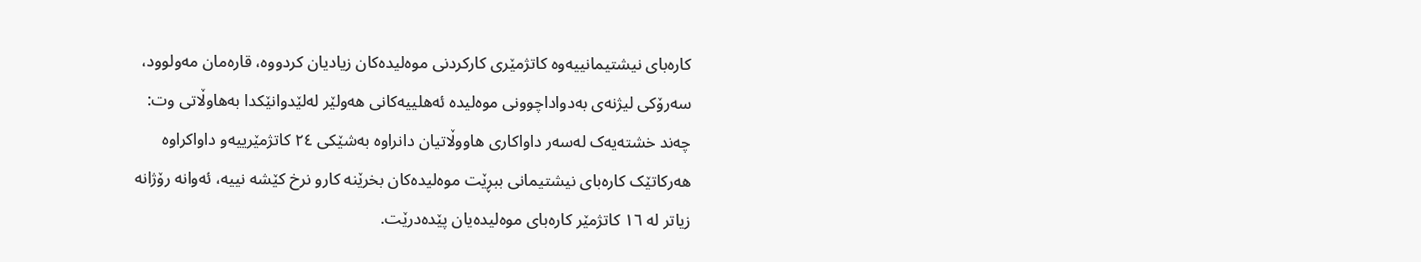کارەبای نیشتیمانییەوە کاتژمێری کارکردنی موەلیدەکان زیادیان کردووە، قارەمان مەولوود، سەرۆکی لیژنەی بەدواداچوونی موەلیدە ئەهلییەکانی هەولێر لەلێدوانێکدا بەهاوڵاتی وت: چەند خشتەیەک لەسەر داواکاری هاووڵاتیان دانراوە بەشێکی ٢٤ کاتژمێرییەو داواکراوە هەرکاتێک کارەبای نیشتیمانی ببڕێت موەلیدەکان بخرێنە کارو نرخ کێشە نییە، ئەوانە رۆژانە زیاتر لە ١٦ کاتژمێر کارەبای موەلیدەیان پێدەدرێت.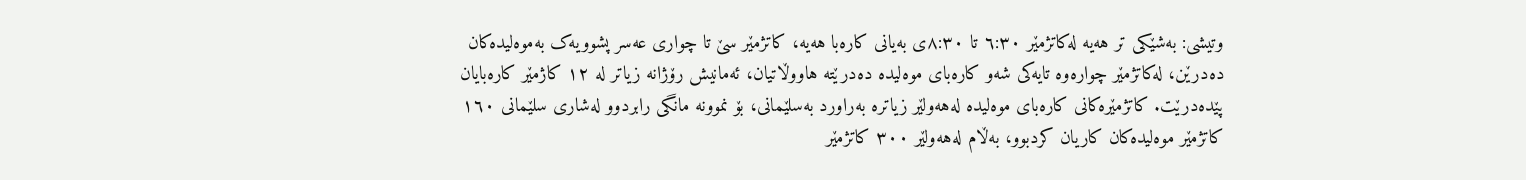وتیشی: بەشێکی تر هەیە لەکاتژمێر ٦:٣٠ تا ٨:٣٠ی بەیانی کارەبا هەیە، کاتژمێر سێ تا چواری عەسر پشوویەک بەموەلیدەکان دەدرێن، لەکاتژمێر چوارەوە تایەکی شەو کارەبای موەلیدە دەدرێتە هاووڵاتیان، ئەمانیش رۆژانە زیاتر لە ١٢ کاژمێر کارەبایان پێدەدرێت. کاتژمێرەکانی کارەبای موەلیدە لەهەولێر زیاترە بەراورد بەسلێمانی، بۆ نموونە مانگی رابردوو لەشاری سلێمانی ١٦٠ کاتژمێر موەلیدەکان کاریان کردبوو، بەڵام لەهەولێر ٣٠٠ کاتژمێر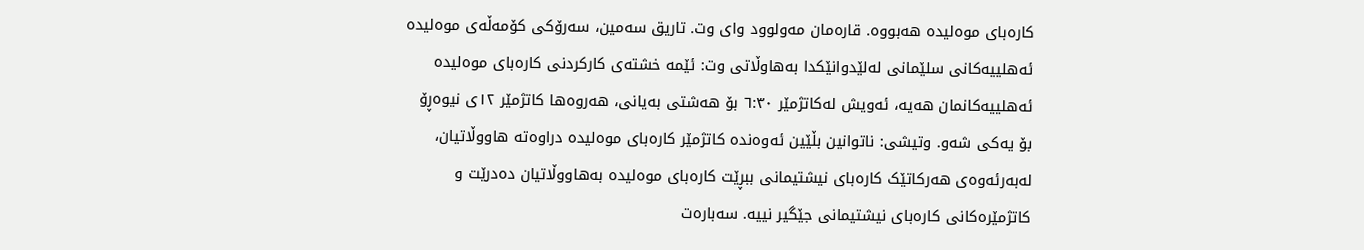کارەبای موەلیدە هەبووە. قارەمان مەولوود وای وت. تاریق سەمین، سەرۆكی كۆمەڵەی موەلیدە ئەهلییەكانی سلێمانی لەلێدوانێکدا بەهاوڵاتی وت: ئێمە خشتەی کارکردنی کارەبای موەلیدە ئەهلییەکانمان هەیە، ئەویش لەکاتژمێر ٦:٣٠ بۆ هەشتی بەیانی، هەروەها کاتژمێر ١٢ی نیوەڕۆ بۆ یەکی شەو. وتیشی: ناتوانین بڵێین ئەوەندە کاتژمێر کارەبای موەلیدە دراوەتە هاووڵاتیان، لەبەرئەوەی هەرکاتێک کارەبای نیشتیمانی ببڕێت کارەبای موەلیدە بەهاووڵاتیان دەدرێت و کاتژمێرەکانی کارەبای نیشتیمانی جێگیر نییە. سەبارەت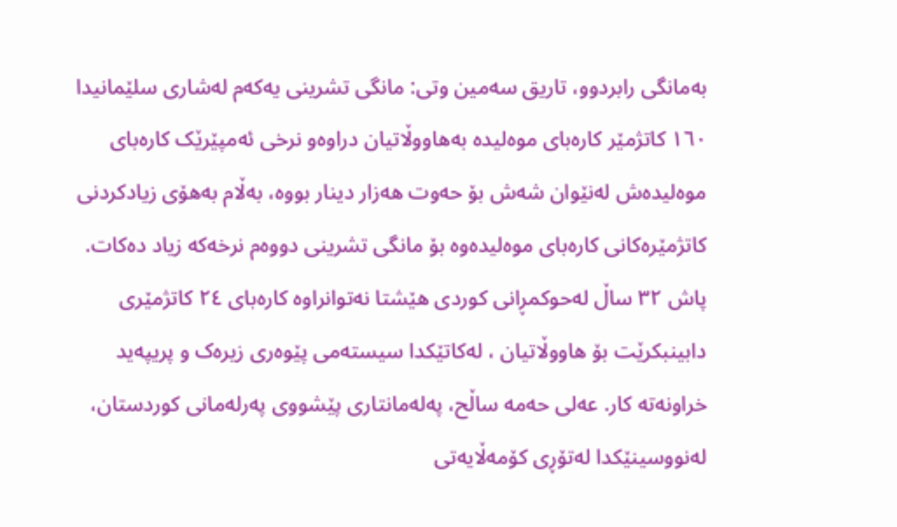بەمانگی رابردوو، تاریق سەمین وتی: مانگی تشرینی یەکەم لەشاری سلێمانیدا ١٦٠ کاتژمێر کارەبای موەلیدە بەهاووڵاتیان دراوەو نرخی ئەمپێرێک کارەبای موەلیدەش لەنێوان شەش بۆ حەوت هەزار دینار بووە، بەڵام بەهۆی زیادکردنی کاتژمێرەکانی کارەبای موەلیدەوە بۆ مانگی تشرینی دووەم نرخەکە زیاد دەکات. پاش ٣٢ ساڵ لەحوکمڕانی کوردی هێشتا نەتوانراوە كارەبای ٢٤ كاتژمێری دابینبکرێت بۆ هاووڵاتیان ، لەكاتێكدا سیستەمی پێوەری زیرەک و پریپەید خراونەتە کار. عەلی حەمە ساڵح، پەلەمانتاری پێشووی پەرلەمانی کوردستان، لەنووسینێکدا لەتۆڕی کۆمەڵایەتی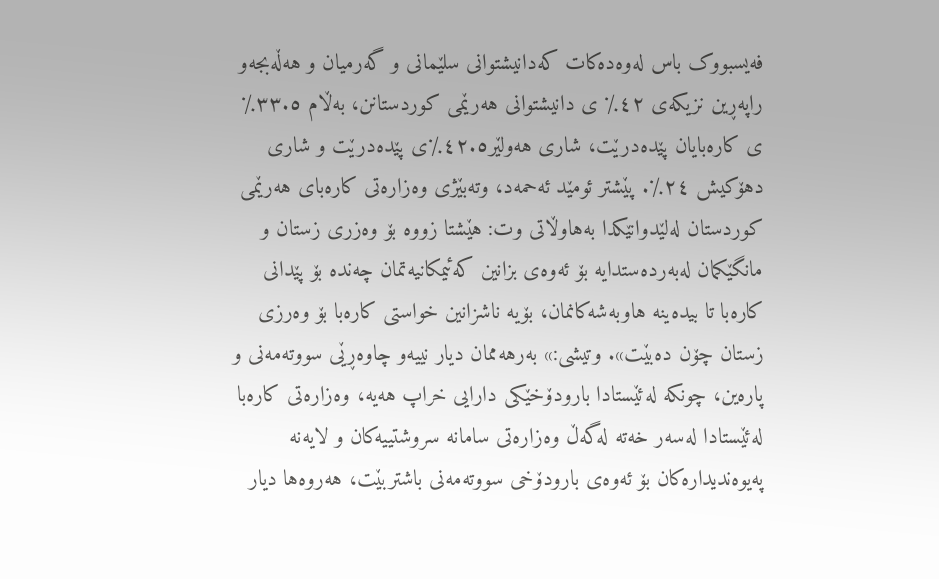فەیسبووک باس لەوەدەکات کەدانیشتوانی سلێمانی و گەرمیان و هەڵەبجەو راپەڕین نزیکەی ٤٢٪ ی دانیشتوانی هەرێمی کوردستانن، بەڵام ٣٣.٥٪ ی کارەبایان پێدەدرێت، شاری هەولێر٤٢.٥٪ی پێدەدرێت و شاری دهۆکیش ٢٤٪. پێشتر ئومێد ئەحمەد، وتەبێژی وەزارەتی كارەبای هەرێمی كوردستان لەلێدوانێكدا بەهاوڵاتی وت: هێشتا زووە بۆ وەزری زستان و مانگێكمان لەبەردەستدایە بۆ ئەوەی بزانین كەئیمكانیەتمان چەندە بۆ پێدانی كارەبا تا بیدەینە هاوبەشەكانمان، بۆیە ناشزانین خواستی كارەبا بۆ وەرزی زستان چۆن دەبێت». وتیشی:» بەرهەممان دیار نییەو چاوەڕێی سووتەمەنی و پارەین، چونكە لەئێستادا بارودۆخێكی دارایی خراپ هەیە، وەزارەتی كارەبا لەئێستادا لەسەر خەتە لەگەڵ وەزارەتی سامانە سروشتییەكان و لایەنە پەیوەندیدارەكان بۆ ئەوەی بارودۆخی سووتەمەنی باشتربێت، هەروەها دیار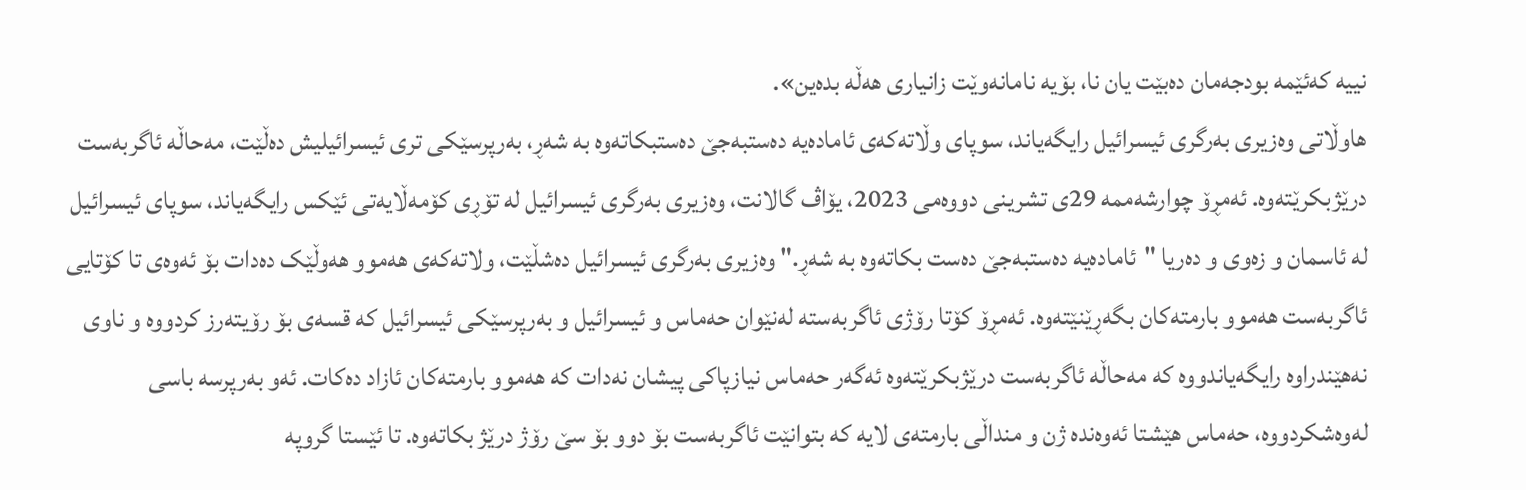نییە كەئێمە بودجەمان دەبێت یان نا، بۆیە نامانەوێت زانیاری هەڵە بدەین».
هاوڵاتی وەزیری بەرگری ئیسرائیل رایگەیاند، سوپای وڵاتەکەی ئامادەیە دەستبەجێ دەستبکاتەوە بە شەڕ، بەرپرسێکی تری ئیسرائیلیش دەڵێت، مەحاڵە ئاگربەست درێژبکرێتەوە. ئەمڕۆ چوارشەممە 29ی تشرینی دووەمی 2023، یۆاڤ گالانت، وەزیری بەرگری ئیسرائیل لە تۆڕی کۆمەڵایەتی ئێکس رایگەیاند، سوپای ئیسرائیل لە ئاسمان و زەوی و دەریا "ئامادەیە دەستبەجێ دەست بکاتەوە بە شەڕ." وەزیری بەرگری ئیسرائیل دەشڵێت، ولاتەکەی هەموو هەوڵێک دەدات بۆ ئەوەی تا کۆتایی ئاگربەست هەموو بارمتەکان بگەڕێنێتەوە. ئەمڕۆ کۆتا رۆژی ئاگربەستە لەنێوان حەماس و ئیسرائیل و بەرپرسێکی ئیسرائیل کە قسەی بۆ رۆیتەرز کردووە و ناوی نەهێندراوە رایگەیاندووە کە مەحاڵە ئاگربەست درێژبکرێتەوە ئەگەر حەماس نیازپاکی پیشان نەدات کە هەموو بارمتەکان ئازاد دەکات. ئەو بەرپرسە باسی لەوەشکردووە، حەماس هێشتا ئەوەندە ژن و منداڵی بارمتەی لایە کە بتوانێت ئاگربەست بۆ دوو بۆ سێ رۆژ درێژ بکاتەوە. تا ئێستا گروپە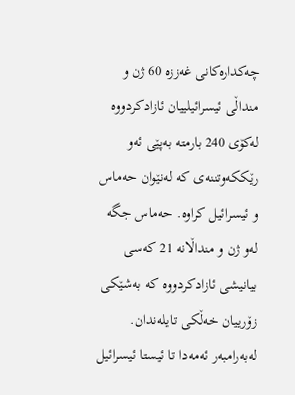چەکدارەکانی غەززە 60 ژن و منداڵی ئیسرائیلییان ئازادکردووە لەکۆی 240 بارمتە بەپێی ئەو رێککەوتننەی کە لەنێوان حەماس و ئیسرائیل کراوە. حەماس جگە لەو ژن و منداڵانە 21 کەسی بیانیشی ئازادکردووە کە بەشێکی زۆرییان خەڵکی تایلەندان. لەبەرامبەر ئەمەدا تا ئیستا ئیسرائیل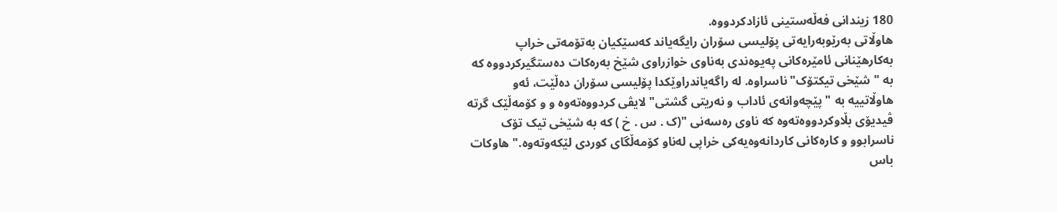180 زیندانی فەڵەستینی ئازادکردووە.
هاوڵاتی بەرێوبەرایەتی پۆلیسی سۆران رایگەیاند کەسێکیان بەتۆمەتی خراپ بەکارهێنانی ئامێرەکانی پەیوەندی بەناوی خوازراوی شێخ بەرەکات دەستگیرکردووە کە بە "شێخی تیکتۆک" ناسراوە. لە راگەیاندراوێکدا پۆلیسی سۆران دەڵێت، ئەو هاوڵاتییە بە "پێچەوانەی ئاداب و نەریتی گشتی" لایڤی کردووەتەوە و و کۆمەڵێک گرتە ڤیدیۆی بڵاوکردووەتەوە کە ناوی رەسەنی "(ک . س . خ ) کە بە شێخی تیک تۆک ناسرابوو و کارەکانی کاردانەوەیەکی خراپی لەناو کۆمەڵگای کوردی لێکەوتەوە." هاوکات باس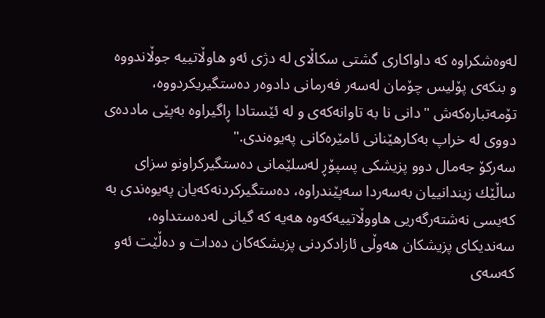لەوەشکراوە کە داواکاری گشتی سکاڵای لە دژی ئەو هاوڵاتییە جوڵاندووە و بنکەی پۆلیس چۆمان لەسەر فەرمانی دادوەر دەستگیریکردووە، تۆمەتبارەکەش "دانی نا بە تاوانەکەی و لە ئێستادا ڕاگیراوە بەپێی ماددەی دووی لە خراپ بەکارهێنانی ئامێرەکانی پەیوەندی."
سەركۆ جەمال دوو پزیشكی پسپۆڕ لەسلێمانی دەستگیركراونو سزای ساڵێك زیندانییان بەسەردا سەپێندراوە، دەستگیركردنەكەیان پەیوەندی بە كەیسی نەشتەرگەریی هاووڵاتییەكەوە هەیە کە گیانی لەدەستداوە، سەندیكای پزیشكان هەوڵی ئازادكردنی پزیشکەکان دەدات و دەڵێت ئەو كەسەی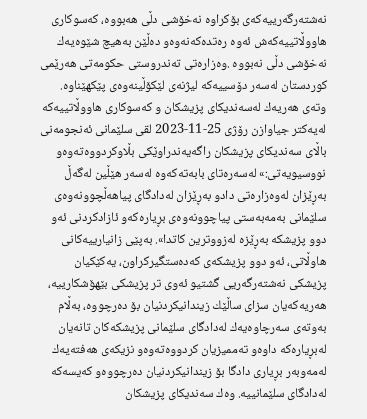نەشتەرگەرییەكەی بۆكراوە نەخۆشی دڵی هەبووە، كەسوكاری هاووڵاتییەکەش ئەوە رەتدەكەنەوەو دەڵێن بەهیچ شێوەیەك نەخۆشی دڵی نەبووە .وەزارەتی تەندروستی حكومەتی هەرێمی كوردستان لەسەر دۆسییەکە لیژنەی لێكۆڵینەوەی پێكهێناوە. وتەی هەریەك لەسەندیكای پزیشكان و كەسوكاری هاووڵاتییەکە لەیەكتر جیاوازن رۆژی 25-11-2023 لقی سلێمانی ئەنجومەنی باڵای سەندیكای پزیشكان راگەیەندراوێكی بڵاوكردووەتەوەو نووسیویەتی:» لەسەرەتای بابەتەكەوە لەسەر هێڵین لەگەڵ بەڕێزان لەوەزارەتی دادو بەڕێزان لەدادگای پیاهەڵچوونەوەی سلێمانی بەمەبەستی پیاچوونەوەی بڕیارەكەو ئازادكردنی ئەو دوو پزیشكە بەڕێزە لەزووترین كاتدا». بەپێی زانیارییەكانی هاوڵاتی، ئەو دوو پزیشكەی كەدەستگیركراون، یەكێكیان پزیشكی نەشتەرگەریی گشتیو ئەوی تر پزیشكی بێهۆشكارییە، هەریەكەیان سزای ساڵێك زیندانیكردنیان بۆ دەرچووە، بەڵام بەوتەی سەرچاوەیەك لەدادگای سلێمانی پزیشكەكان تانەیان لەبڕیارەكە داوەو تەممیزیان كردووەتەوەو نزیكەی هەفتەیەك لەمەوبەر بڕیاری دادگا بۆ زیندانیكردنیان دەرچووەو كەیسەكە لەدادگای سلێمانییە. وەك سەندیكای پزیشكان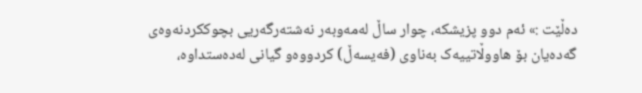دەڵێت :» ئەم دوو پزیشكە، چوار ساڵ لەمەوبەر نەشتەرگەریی بچوككردنەوەی گەدەیان بۆ هاووڵاتییەک بەناوی (فەیسەڵ) كردووەو گیانی لەدەستداوە،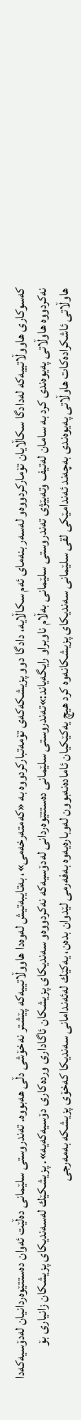كەسوكاری هاووڵاتییەکە لەدادگا سكاڵایان تۆماركردووەو لەسەر بنەمای ئەم سكاڵایە، دادگا دوو پزیشكەكەی تۆمەتباركردووە بە «كەمتەرخەمی»، بەتایبەتیش لەوەدا هاووڵاتییەکە پێشتر نەخۆشی دڵی هەبووە. تەندروستی سلێمانی دەڵێت ئەوان دەستتێوەردانیان لەدۆسیەكەدا نەكردووە هاوڵاتی پەیوەندی كرد بە سامان لەتیف وتەبێژی تەندروستی سلێمانی بەڵام ناوبراو رایگەیاند:»تەندروستی سلێمانی دەستتێوەردانی لەدۆسیەكە نەكردووەو سەندیكای پزیشكان ئاگاداری وردەكاری دۆسیەكەیە». پزیشكێك لەسەندیكای پزیشكان زانیاری بۆ هاوڵاتی ئاشكرادەكات هاوڵاتی پەیوەندی بەچەند ئەندامێكی لقی سلێمانی سەندیكای پزیشكانەوە كرد هیچ یەكێكیان ئامادەنەبوون لەوبارەیەوە بەفەرمی لێدوان بدەن، یەكێك لەئەندامانی سەندیكا كەخۆی پزیشكە بەمەرجی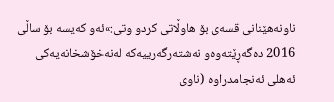ناونەهێنانی قسەی بۆ هاوڵاتی كردو وتی:»ئەو كەیسە بۆ ساڵی 2016 دەگەڕێتەوەو نەشتەرگەرییەكە لەنەخۆشخانەیەكی ئەهلی ئەنجامدراوە (ناوی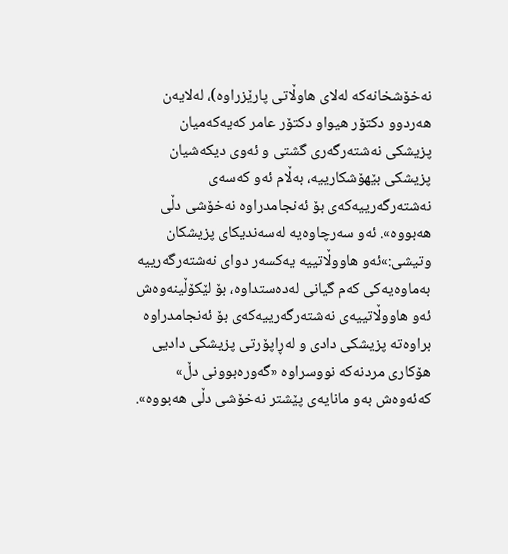نەخۆشخانەكە لەلای هاوڵاتی پارێزراوە)، لەلایەن هەردوو دكتۆر هیواو دكتۆر عامر كەیەكەمیان پزیشكی نەشتەرگەری گشتی و ئەوی دیكەشیان پزیشكی بێهۆشكارییە، بەڵام ئەو كەسەی نەشتەرگەرییەكەی بۆ ئەنجامدراوە نەخۆشی دڵی هەبووە». ئەو سەرچاوەیە لەسەندیكای پزیشكان وتیشی:»ئەو هاووڵاتییە یەكسەر دوای نەشتەرگەرییە بەماوەیەكی كەم گیانی لەدەستداوە، بۆ لێكۆڵینەوەش ئەو هاووڵاتییەی نەشتەرگەرییەكەی بۆ ئەنجامدراوە براوەتە پزیشكی دادی و لەڕاپۆرتی پزیشكی دادیی هۆكاری مردنەكە نووسراوە «گەورەبوونی دڵ» كەئەوەش بەو مانایەی پێشتر نەخۆشی دڵی هەبووە».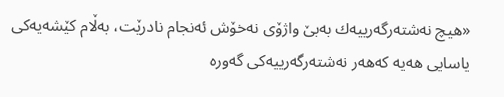«هیچ نەشتەرگەرییەك بەبێ واژۆی نەخۆش ئەنجام نادرێت، بەڵام كێشەیەكی یاسایی هەیە كەهەر نەشتەرگەرییەكی گەورە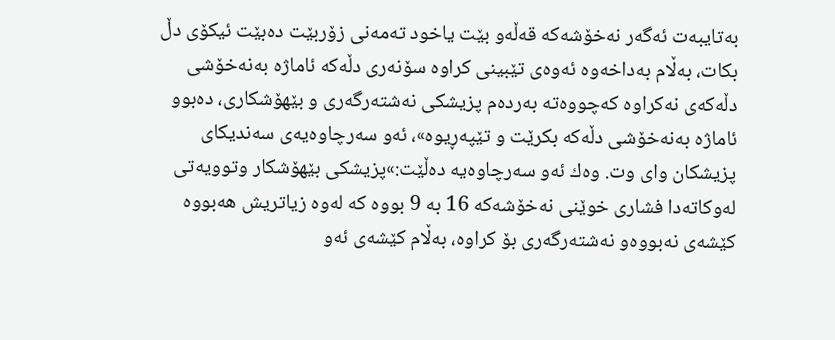بەتایبەت ئەگەر نەخۆشەكە قەڵەو بێت یاخود تەمەنی زۆربێت دەبێت ئیكۆی دڵ بكات، بەڵام بەداخەوە ئەوەی تێبینی كراوە سۆنەری دڵەكە ئاماژە بەنەخۆشی دڵەكەی نەكراوە كەچووەتە بەردەم پزیشكی نەشتەرگەری و بێهۆشكاری، دەبوو ئاماژە بەنەخۆشی دڵەكە بكرێت و تێپەڕیوە»، ئەو سەرچاوەیەی سەندیكای پزیشكان وای وت. وەك ئەو سەرچاوەیە دەڵێت:»پزیشكی بێهۆشكار وتوویەتی لەوكاتەدا فشاری خوێنی نەخۆشەكە 16 بە 9 بووە كە لەوە زیاتریش هەبووە كێشەی نەبووەو نەشتەرگەری بۆ كراوە، بەڵام كێشەی ئەو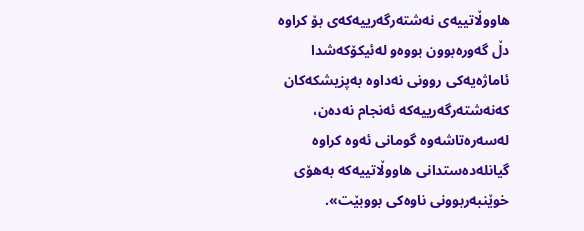هاووڵاتییەی نەشتەرگەرییەكەی بۆ كراوە دڵ گەورەبوون بووەو لەئیكۆكەشدا ئاماژەیەكی روونی نەداوە بەپزیشكەكان كەنەشتەرگەرییەكە ئەنجام نەدەن، لەسەرەتاشەوە گومانی ئەوە كراوە گیانلەدەستدانی هاووڵاتییەکە بەهۆی خوێنبەربوونی ناوەكی بووبێت».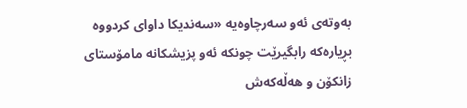بەوتەی ئەو سەرچاوەیە «سەندیكا داوای كردووە بڕیارەكە رابگیرێت چونكە ئەو پزیشكانە مامۆستای زانكۆن و هەڵەكەش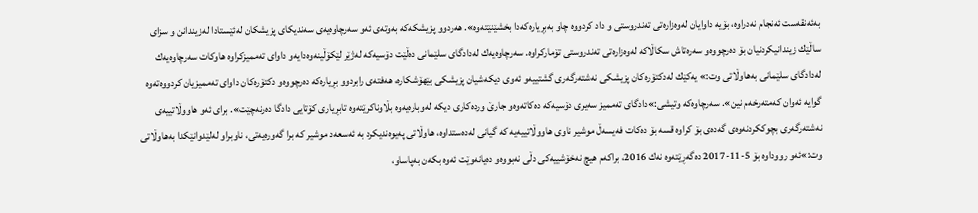بەئەنقەست ئەنجام نەدراوە، بۆیە داوایان لەوەزارەتی تەندروستی و داد كردووە چاو بەبڕیارەكەدا بخشێنێتەوە». هەردوو پزیشكەكە بەوتەی ئەو سەرچاوەیەی سەندیكای پزیشكان لەئێستادا لەزیندانن و سزای ساڵێك زیندانیكردنیان بۆ دەرچووەو سەرەتاش سكاڵاكە لەوەزارەتی تەندروستی تۆماركراوە. سەرچاوەیەك لەدادگای سلێمانی دەڵێت دۆسیەكە لەژێر لێكۆڵینەوەدایەو داوای تەممیزكراوە هاوكات سەرچاوەیەك لەدادگای سلێمانی بەهاوڵاتی وت:» یەكێك لەدكتۆرەكان پزیشكی نەشتەرگەری گشتییەو ئەوی دیكەشیان پزیشكی بێهۆشكارە، هەفتەی رابردوو بڕیارەكە دەرچووەو دكتۆرەكان داوای تەممیزیان كردووەتەوە گوایە ئەوان كەمتەرخەم نین». سەرچاوەكە وتیشی:»دادگای تەممیز سەیری دۆسیەكە دەكاتەوەو جارێ وردەكاری دیكە لەوبارەیەوە بڵاوناكرێتەوە تابڕیاری كۆتایی دادگا دەرنەچێت». برای ئەو هاووڵاتییەی نەشتەرگەری بچوكکردنەوەی گەدەی بۆ كراوە قسە بۆ دەكات فەیسەڵ موشیر ناوی هاووڵاتییەیە كە گیانی لەدەستداوە، هاوڵاتی پەیوەندیكرد بە ئەسعەد موشیر كە برا گەورەیەتی، ناوبراو لەلێدوانێكدا بەهاوڵاتی وت:»ئەو رووداوە بۆ 5-11-2017 دەگەڕێتەوە نەك 2016، براكەم هیچ نەخۆشییەكی دڵی نەبووەو دەیانەوێت ئەوە بكەن بەپاساو،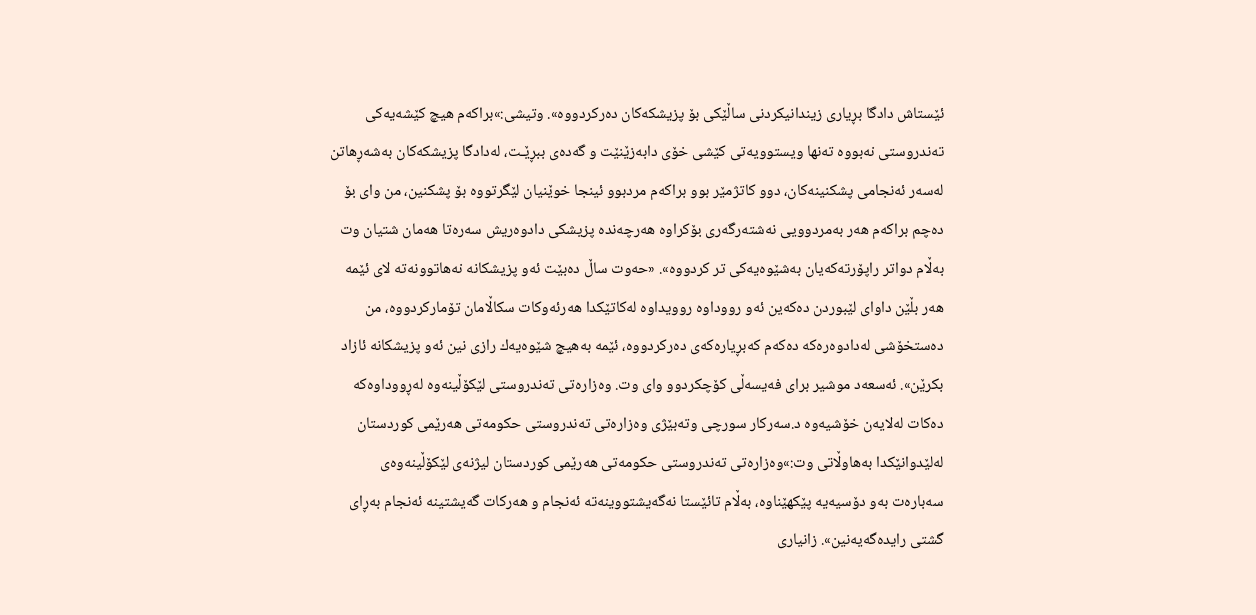ئێستاش دادگا بڕیاری زیندانیكردنی ساڵێكی بۆ پزیشكەكان دەركردووە». وتیشی:»براكەم هیچ كێشەیەكی تەندروستی نەبووە تەنها ویستوویەتی كێشی خۆی دابەزێنێت و گەدەی ببڕێـت، لەدادگا پزیشكەكان بەشەڕهاتن لەسەر ئەنجامی پشكنینەكان، دوو كاتژمێر بوو براكەم مردبوو ئینجا خوێنیان لێگرتووە بۆ پشكنین، من وای بۆ دەچم براكەم هەر بەمردوویی نەشتەرگەری بۆكراوە هەرچەندە پزیشكی دادوەریش سەرەتا هەمان شتیان وت بەڵام دواتر راپۆرتەكەیان بەشێوەیەكی تر كردووە». «حەوت ساڵ دەبێت ئەو پزیشكانە نەهاتوونەتە لای ئێمە هەر بڵێن داوای لێبوردن دەكەین ئەو رووداوە روویداوە لەكاتێكدا هەرئەوكات سكاڵامان تۆماركردووە، من دەستخۆشی لەدادوەرەكە دەكەم كەبڕیارەكەی دەركردووە، ئێمە بەهیچ شێوەیەك رازی نین ئەو پزیشكانە ئازاد بكرێن». ئەسعەد موشیر برای فەیسەڵی كۆچكردوو وای وت. وەزارەتی تەندروستی لێكۆڵینەوە لەڕووداوەكە دەكات لەلایەن خۆشیەوە د.سەركار سورچی وتەبێژی وەزارەتی تەندروستی حكومەتی هەرێمی كوردستان لەلێدوانێكدا بەهاوڵاتی وت:»وەزارەتی تەندروستی حكومەتی هەرێمی كوردستان لیژنەی لێكۆڵینەوەی سەبارەت بەو دۆسیەیە پێكهێناوە، بەڵام تائێستا نەگەیشتووینەتە ئەنجام و هەركات گەیشتینە ئەنجام بەڕای گشتی رایدەگەیەنین». زانیاری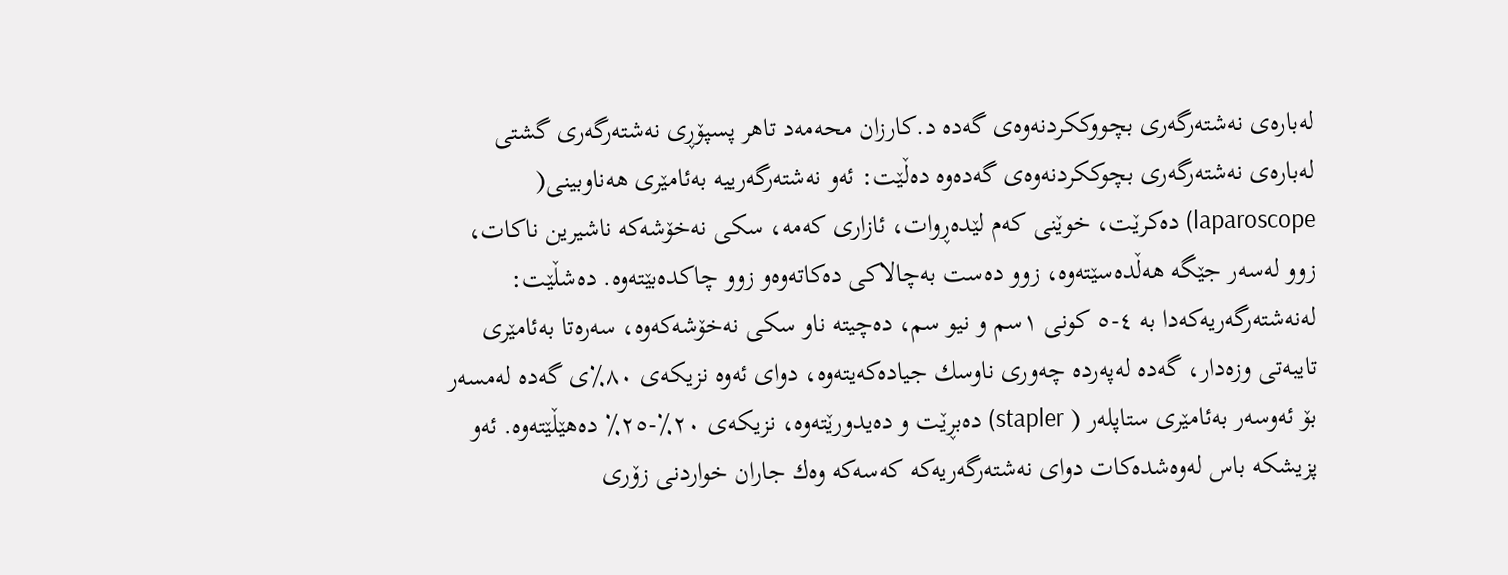لەبارەی نەشتەرگەری بچووككردنەوەی گەدە د.كارزان محەمەد تاهر پسپۆڕی نەشتەرگەری گشتی لەبارەی نەشتەرگەری بچوككردنەوەی گەدەوە دەڵێت: ئەو نەشتەرگەرییە بەئامێری هەناوبینی( laparoscope) دەكرێت، خوێنی كەم لێدەڕوات، ئازاری كەمە، سكی نەخۆشەكە ناشیرین ناكات، زوو لەسەر جێگە هەڵدەسێتەوە، زوو دەست بەچالاكی دەكاتەوەو زوو چاكدەبێتەوە. دەشڵێت: لەنەشتەرگەریەكەدا بە ٤-٥ كونی ١سم و نیو سم، دەچیتە ناو سكی نەخۆشەكەوە، سەرەتا بەئامێری تایبەتی وزەدار، گەدە لەپەردە چەوری ناوسك جیادەكەیتەوە، دوای ئەوە نزیكەی ٨٠٪ی گەدە لەمسەر بۆ ئەوسەر بەئامێری ستاپلەر ( stapler) دەبڕێت و دەیدورێتەوە، نزیكەی ٢٠٪-٢٥٪ دەهێڵێتەوە. ئەو پزیشكە باس لەوەشدەكات دوای نەشتەرگەریەكە کەسەکە وەك جاران خواردنی زۆری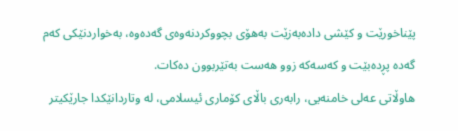پێناخورێت و كێشی دادەبەزێت بەهۆی بچووكردنەوەی گەدەوە، بەخواردنێكی كەم گەدە پڕدەبێت و کەسەكە زوو هەست بەتێربوون دەكات.
هاوڵاتی عەلی خامنەیی، رابەری باڵای کۆماری ئیسلامی، لە وتاردانێکدا جارێکیتر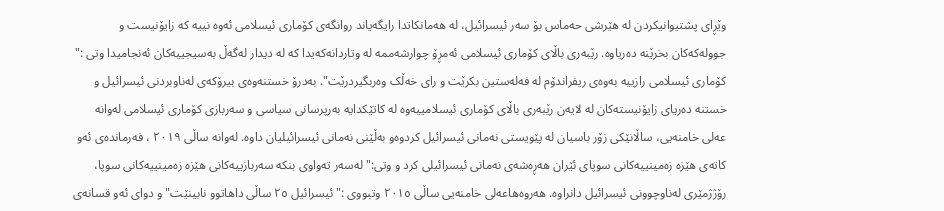وێڕای پشتیوانیکردن لە هێرشی حەماس بۆ سەر ئیسرائیل، لە هەمانکاتدا رایگەیاند روانگەی کۆماری ئیسلامی ئەوە نییە کە زایۆنیست و جوولەکەکان بخرێنە دەریاوە. رێبەری باڵای کۆماری ئیسلامی ئەمڕۆ چوارشەممە لە وتاردانەکەیدا کە لە دیدار لەگەڵ بەسیجییەکان ئەنجامیدا وتی :" کۆماری ئیسلامی رازییە بەوەی ریفراندۆم لە فەلەستین بکرێت و رای خەڵک وەربگیردرێت". بەدرۆ خستنەوەی بیرۆکەی لەناوبردنی ئیسرائیل و خستنە دەریای زایۆنیستەکان لە لایەن رێبەری باڵای کۆماری ئیسلامییەوە لە کاتێکدایە بەرپرسانی سیاسی و سەربازی کۆماری ئیسلامی لەوانە عەلی خامنەیی، ساڵانێکی زۆر باسیان لە پێویستی نەمانی ئیسرائیل کردوەو بەڵێنی نەمانی ئیسرائیلیان داوە. لەوانە ساڵی ٢٠١٩ ، فەرماندەی ئەو کاتەی هێزە زەمینییەکانی سوپای ئێران هەڕەشەی نەمانی ئیسرائیلی کرد و وتی:" لەسەر تەواوی بنکە سەربازییەکانی هێزە زەمینییەکانی سوپا، رۆژژمێری لەناوچوونی ئیسرائیل دانراوە. هەروەهاعەلی خامنەیی ساڵی ٢٠١٥ وتبووی :" ئیسرائیل ٢٥ ساڵی داهاتوو نابینێت"و دوای ئەو قسانەی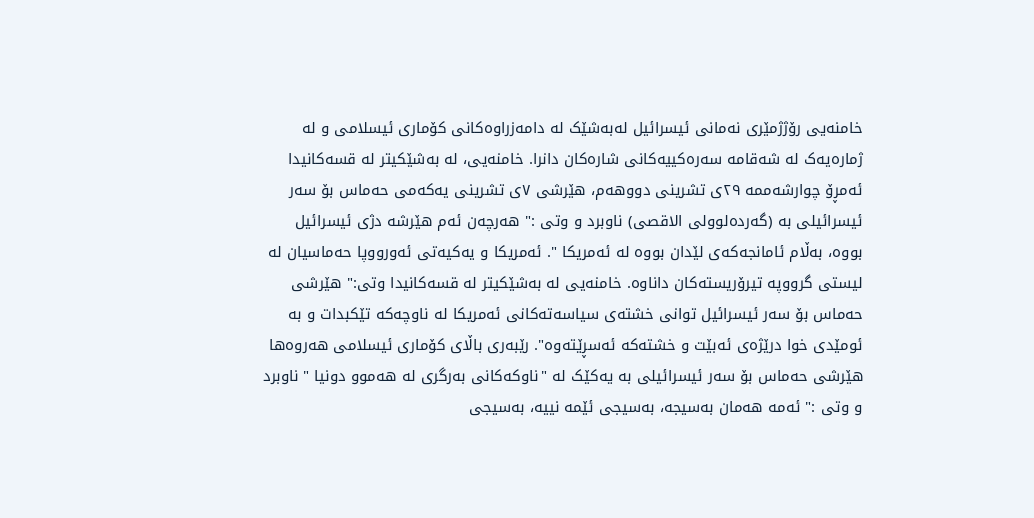خامنەیی رۆژژمێری نەمانی ئیسرائیل لەبەشێک لە دامەزراوەکانی کۆماری ئیسلامی و لە ژمارەیەک لە شەقامە سەرەکییەکانی شارەکان دانرا. خامنەیی، لە بەشێکیتر لە قسەکانیدا ئەمڕۆ چوارشەممە ٢٩ی تشرینی دووهەم، هێرشی ٧ی تشرینی یەکەمی حەماس بۆ سەر ئیسرائیلی بە (گەردەلوولی الاقصی) ناوبرد و وتی :" هەرچەن ئەم هێرشە دژی ئیسرائیل بووە، بەڵام ئامانجەکەی لێدان بووە لە ئەمریکا ". ئەمریکا و یەکیەتی ئەورووپا حەماسیان لە لیستی گرووپە تیرۆریستەکان داناوە. خامنەیی لە بەشێکیتر لە قسەکانیدا وتی:" هێرشی حەماس بۆ سەر ئیسرائیل توانی خشتەی سیاسەتەکانی ئەمریکا لە ناوچەکە تێکبدات و بە ئومێدی خوا درێژەی ئەبێت و خشتەکە ئەسڕێتەوە". رێبەری باڵای کۆماری ئیسلامی هەروەها هێرشی حەماس بۆ سەر ئیسرائیلی بە یەکێک لە "ناوکەکانی بەرگری لە هەموو دونیا " ناوبرد و وتی :" ئەمە هەمان بەسیجە، بەسیجی ئێمە نییە، بەسیجی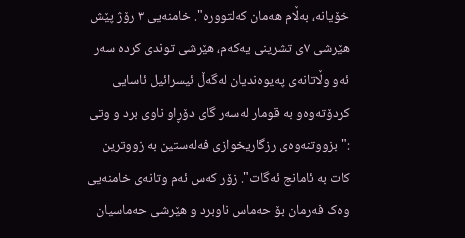خۆیانە، بەڵام هەمان کەلتوورە". خامنەیی ٣ رۆژ پێش هێرشی ٧ی تشرینی یەکەم، هێرشی توندی کردە سەر ئەو وڵاتانەی پەیوەندیان لەگەڵ ئیسرائیل ئاسایی کردۆتەوەو بە قومار لەسەر گای دۆڕاو ناوی برد و وتی :" بزووتنەوەی رزگاریخوازی فەلەستین بە زووترین کات بە ئامانج ئەگات". زۆر کەس ئەم وتانەی خامنەیی وەک فەرمان بۆ حەماس ناوبرد و هێرشی حەماسیان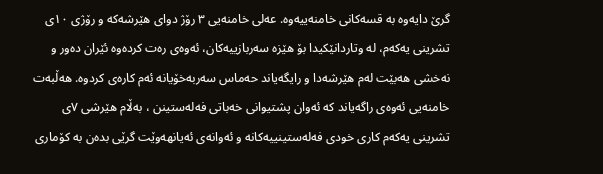گرێ دایەوە بە قسەکانی خامنەییەوە. عەلی خامنەیی ٣ رۆژ دوای هێرشەکە و رۆژی ١٠ی تشرینی یەکەم، لە وتاردانێکیدا بۆ هێزە سەربازییەکان، ئەوەی رەت کردەوە ئێران دەور و نەخشی هەبێت لەم هێرشەدا و رایگەیاند حەماس سەربەخۆیانە ئەم کارەی کردوە. هەڵبەت خامنەیی ئەوەی راگەیاند کە ئەوان پشتیوانی خەباتی فەلەستینن ، بەڵام هێرشی ٧ی تشرینی یەکەم کاری خودی فەلەستینییەکانە و ئەوانەی ئەیانهەوێت گرێی بدەن بە کۆماری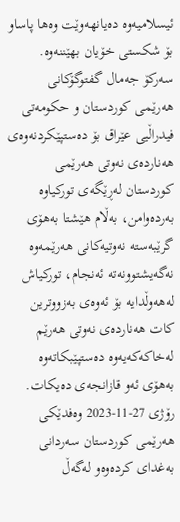ئیسلامیەوە دەیانهەوێت وەها پاساو بۆ شکستی خۆیان بهێننەوە.
سەركۆ جەمال گفتوگۆكانی هەرێمی كوردستان و حكومەتی فیدراڵیی عێراق بۆ دەستپێكردنەوەی هەناردەی نەوتی هەرێمی كوردستان لەڕێگەی توركیاوە بەردەوامن، بەڵام هێشتا بەهۆی گرێبەستە نەوتیەكانی هەرێمەوە نەگەیشتوونەتە ئەنجام، توركیاش لەهەوڵدایە بۆ ئەوەی بەزووترین كات هەناردەی نەوتی هەرێم لەخاكەكەیەوە دەستپێبكاتەوە بەهۆی ئەو قازانجەی دەیكات. رۆژی 27-11-2023 وەفدێكی هەرێمی كوردستان سەردانی بەغدای كردەوەو لەگەڵ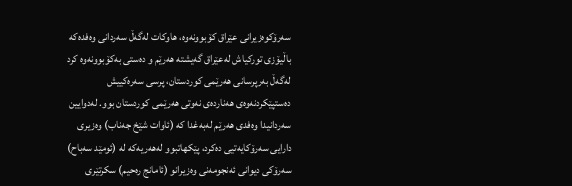سەرۆكوەزیرانی عێراق كۆبوونەوە، هاوكات لەگەڵ سەردانی وەفدەكە باڵیۆزی توركیاش لەعێراق گەیشتە هەرێم و دەستی بەكۆبوونەوە كرد لەگەڵ بەرپرسانی هەرێمی كوردستان، پرسی سەرەكییش دەستپێكردنەوەی هەناردەی نەوتی هەرێمی كوردستان بوو. لەدوایین سەردانیدا وەفدی هەرێم لەبەغدا كە (ئاوات شێخ جەناب) وەزیری دارایی سەرۆكایەتیی دەكرد، پێكهاتبوو لەهەریەكە لە (ئومێد سەباح) سەرۆكی دیوانی ئەنجومەنی وەزیرانو (ئامانج رەحیم) سكرتێری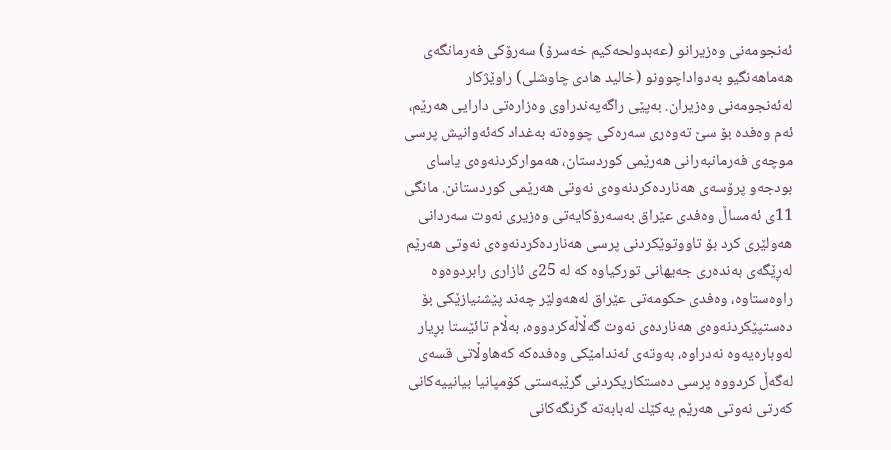ئەنجومەنی وەزیرانو (عەبدولحەكیم خەسرۆ) سەرۆكی فەرمانگەی هەماهەنگیو بەدواداچوونو (خالید هادی چاوشلی) راوێژكار لەئەنجومەنی وەزیران. بەپێی راگەیەندراوی وەزارەتی دارایی هەرێم، ئەم وەفدە بۆ سێ تەوەری سەرەكی چووەتە بەغداد كەئەوانیش پرسی موچەی فەرمانبەرانی هەرێمی كوردستان، هەمواركردنەوەی یاسای بودجەو پرۆسەی هەناردەكردنەوەی نەوتی هەرێمی كوردستانن. مانگی 11ی ئەمساڵ وەفدی عێراق بەسەرۆكایەتی وەزیری نەوت سەردانی هەولێری كرد بۆ تاووتوێكردنی پرسی هەناردەكردنەوەی نەوتی هەرێم لەڕێگەی بەندەری جەیهانی توركیاوە كە لە 25ی ئازاری رابردوەوە راوەستاوە، وەفدی حكومەتی عێراق لەهەولێر چەند پێشنیازێكی بۆ دەستپێكردنەوەی هەناردەی نەوت گەڵاڵەكردووە، بەڵام تائێستا بڕیار لەوبارەیەوە نەدراوە، بەوتەی ئەندامێکی وەفدەكە كەهاوڵاتی قسەی لەگەڵ كردووە پرسی دەستكاریكردنی گرێبەستی كۆمپانیا بیانییەكانی كەرتی نەوتی هەرێم یەكێك لەبابەتە گرنگەكانی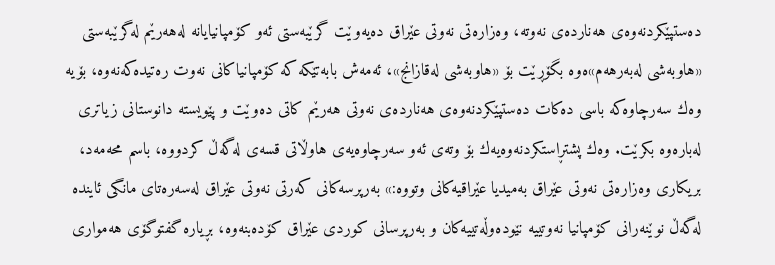دەستپێكردنەوەی هەناردەی نەوتە، وەزارەتی نەوتی عێراق دەیەوێت گرێبەستی ئەو كۆمپانیایانە لەهەرێم لەگرێبەستی «هاوبەشی لەبەرهەم»ەوە بگۆڕێت بۆ «هاوبەشی لەقازانج»، ئەمەش بابەتێكە كە كۆمپانیاكانی نەوت رەتیدەكەنەوە، بۆیە وەك سەرچاوەكە باسی دەكات دەستپێكردنەوەی هەناردەی نەوتی هەرێم كاتی دەوێت و پێویستە دانوستانی زیاتری لەبارەوە بكرێت. وەك پشتڕاستكردنەوەیەك بۆ وتەی ئەو سەرچاوەیەی هاوڵاتی قسەی لەگەڵ كردووە، باسم محەمەد، بریكاری وەزارەتی نەوتی عێراق بەمیدیا عێراقیەكانی وتووە:» بەرپرسەكانی كەرتی نەوتی عێراق لەسەرەتای مانگی ئایندە لەگەڵ نوێنەرانی كۆمپانیا نەوتییە نێودەوڵەتییەكان و بەرپرسانی كوردی عێراق كۆدەبنەوە، بڕیارە گفتوگۆی هەمواری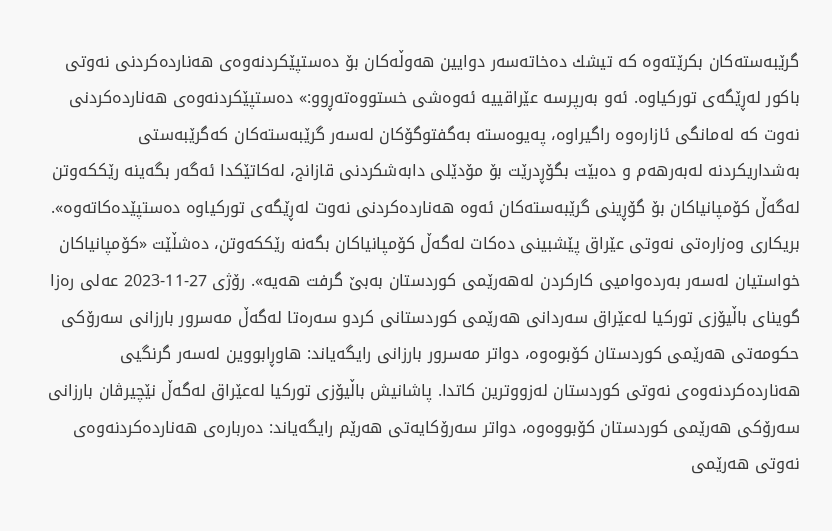گرێبەستەكان بكرێتەوە كە تیشك دەخاتەسەر دوایین هەوڵەكان بۆ دەستپێكردنەوەی هەناردەكردنی نەوتی باكور لەڕێگەی توركیاوە. ئەو بەرپرسە عێراقییە ئەوەشی خستووەتەڕوو:» دەستپێكردنەوەی هەناردەكردنی نەوت كە لەمانگی ئازارەوە راگیراوە، پەیوەستە بەگفتوگۆكان لەسەر گرێبەستەكان كەگرێبەستی بەشداریكردنە لەبەرهەم و دەبێت بگۆڕدرێت بۆ مۆدێلی دابەشكردنی قازانج، لەكاتێكدا ئەگەر بگەینە رێككەوتن لەگەڵ كۆمپانیاكان بۆ گۆڕینی گرێبەستەكان ئەوە هەناردەكردنی نەوت لەڕێگەی توركیاوە دەستپێدەكاتەوە». بریكاری وەزارەتی نەوتی عێراق پێشبینی دەكات لەگەڵ كۆمپانیاكان بگەنە رێككەوتن، دەشڵێت «كۆمپانیاكان خواستیان لەسەر بەردەوامیی كاركردن لەهەرێمی كوردستان بەبێ گرفت هەیە». رۆژی 27-11-2023 عەلی رەزا گوینای باڵیۆزی توركیا لەعێراق سەردانی هەرێمی كوردستانی كردو سەرەتا لەگەڵ مەسرور بارزانی سەرۆكی حكومەتی هەرێمی كوردستان كۆبوەوە، دواتر مەسرور بارزانی رایگەیاند: هاوڕابووین لەسەر گرنگیی هەناردەكردنەوەی نەوتی كوردستان لەزووترین كاتدا. پاشانیش باڵیۆزی توركیا لەعێراق لەگەڵ نێچیرڤان بارزانی سەرۆكی هەرێمی كوردستان كۆبووەوە، دواتر سەرۆكایەتی هەرێم رایگەیاند: دەربارەی هەناردەكردنەوەی نەوتی هەرێمی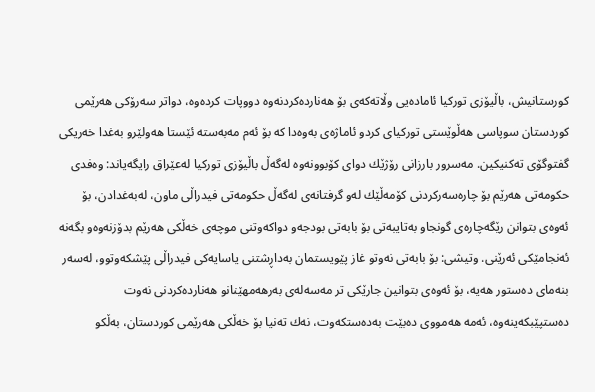كورستانیش، باڵیۆزی توركیا ئامادەیی وڵاتەكەی بۆ هەناردەكردنەوە دووپات كردەوە، دواتر سەرۆكی هەرێمی كوردستان سوپاسی هەڵوێستی توركیای كردو ئاماژەی بەوەدا كە بۆ ئەم مەبەستە ئێستا هەولێرو بەغدا خەریكی گفتوگۆی تەكنیكین. مەسرور بارزانی رۆژێك دوای كۆبوونەوە لەگەڵ باڵیۆزی توركیا لەعێراق رایگەیاند: وەفدی حكومەتی هەرێم بۆ چارەسەركردنی كۆمەڵێك لەو گرفتانەی لەگەڵ حكومەتی فیدراڵی ماون، لەبەغدادن، بۆ ئەوەی بتوانن رێگەچارەی گونجاو بەتایبەتی بۆ بابەتی بودجەو دواكەوتنی موچەی خەڵكی هەرێم بدۆزنەوەو بگەنە ئەنجامێكی ئەرێنی. وتیشی: بۆ بابەتی نەوتو غاز پێویستمان بەداڕشتنی یاسایەكی فیدراڵی پێشكەوتوو، لەسەر بنەمای دەستور هەیە، بۆ ئەوەی بتوانین جارێكی تر مەسەلەی بەرهەمهێنانو هەناردەكردنی نەوت دەستپێبكەینەوە، ئەمە هەمووی دەبێت بەدەستكەوت، نەك تەنیا بۆ خەڵكی هەرێمی كوردستان، بەڵكو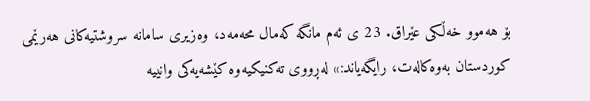بۆ هەموو خەڵكی عێراق. 23 ی ئەم مانگە كەمال محەمەد، وەزیری سامانە سروشتیەكانی هەرێمی كوردستان بەوەكالەت، رایگەیاند:» لەڕووی تەكنیكیەوە كێشەیەكی وانییە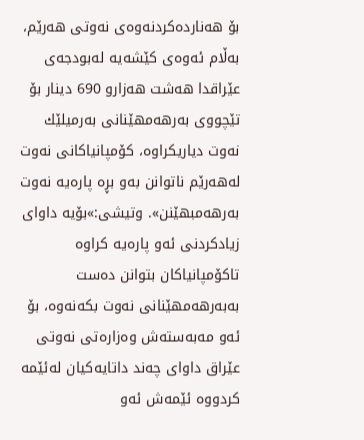بۆ هەناردەكردنەوەی نەوتی هەرێم، بەڵام ئەوەی كێشەیە لەبودجەی عێراقدا هەشت هەزارو 690 دینار بۆ تێچووی بەرهەمهێنانی بەرمیلێك نەوت دیاریكراوە، كۆمپانیاكانی نەوت لەهەرێم ناتوانن بەو بڕە پارەیە نەوت بەرهەمبهێنن». وتیشی:»بۆیە داوای زیادكردنی ئەو پارەیە كراوە تاكۆمپانیاكان بتوانن دەست بەبەرهەمهێنانی نەوت بكەنەوە، بۆ ئەو مەبەستەش وەزارەتی نەوتی عێراق داوای چەند داتایەكیان لەئێمە كردووە ئێمەش ئەو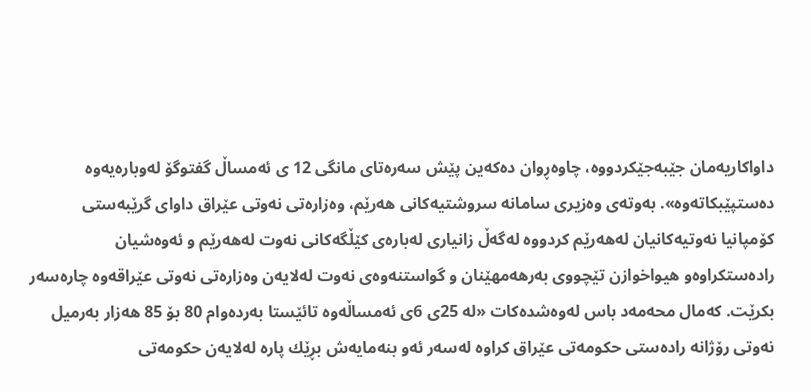داواكاریەمان جێبەجێكردووە، چاوەڕوان دەكەین پێش سەرەتای مانگی 12 ی ئەمساڵ گفتوگۆ لەوبارەیەوە دەستپێبكاتەوە». بەوتەی وەزیری سامانە سروشتیەكانی هەرێم، وەزارەتی نەوتی عێراق داوای گرێبەستی كۆمپانیا نەوتیەكانیان لەهەرێم كردووە لەگەڵ زانیاری لەبارەی كێڵگەكانی نەوت لەهەرێم و ئەوەشیان رادەستكراوەو هیواخوازن تێچووی بەرهەمهێنان و گواستنەوەی نەوت لەلایەن وەزارەتی نەوتی عێراقەوە چارەسەر بكرێت. كەمال محەمەد باس لەوەشدەكات «لە 25ی 6ی ئەمساڵەوە تائێستا بەردەوام 80 بۆ 85 هەزار بەرمیل نەوتی رۆژانە رادەستی حكومەتی عێراق كراوە لەسەر ئەو بنەمایەش بڕێك پارە لەلایەن حكومەتی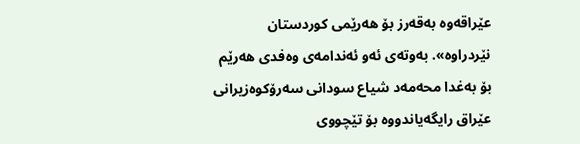عێراقەوە بەقەرز بۆ هەرێمی كوردستان نێردراوە». بەوتەی ئەو ئەندامەی وەفدی هەرێم بۆ بەغدا محەمەد شیاع سودانی سەرۆكوەزیرانی عێراق رایگەیاندووە بۆ تێچووی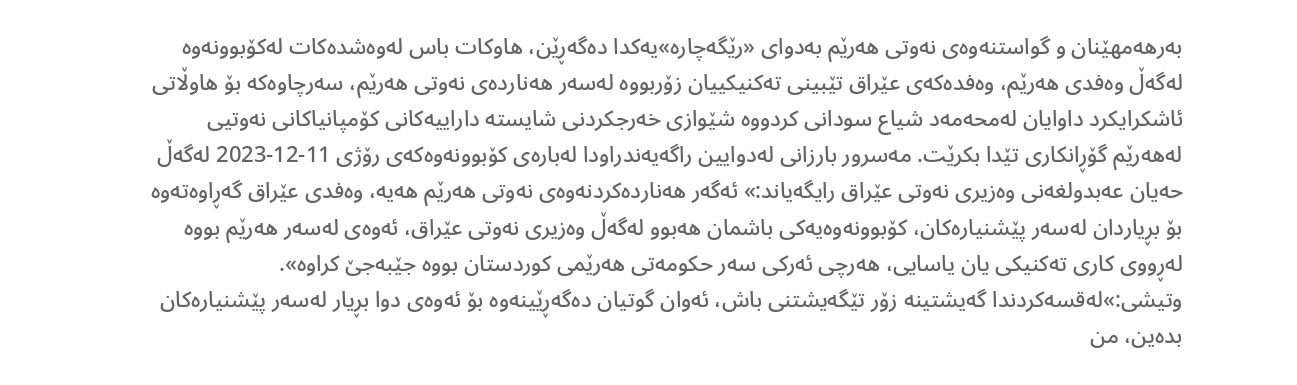بەرهەمهێنان و گواستنەوەی نەوتی هەرێم بەدوای «رێگەچارە»یەكدا دەگەڕێن، هاوكات باس لەوەشدەكات لەكۆبوونەوە لەگەڵ وەفدی هەرێم، وەفدەكەی عێراق تێبینی تەكنیكییان زۆربووە لەسەر هەناردەی نەوتی هەرێم، سەرچاوەكە بۆ هاوڵاتی ئاشكرایكرد داوایان لەمحەمەد شیاع سودانی كردووە شێوازی خەرجكردنی شایستە داراییەكانی كۆمپانیاكانی نەوتیی لەهەرێم گۆڕانكاری تێدا بكرێت. مەسرور بارزانی لەدوایین راگەیەندراودا لەبارەی كۆبوونەوەكەی رۆژی 11-12-2023 لەگەڵ حەیان عەبدولغەنی وەزیری نەوتی عێراق رایگەیاند:» ئەگەر هەناردەكردنەوەی نەوتی هەرێم هەیە، وەفدی عێراق گەڕاوەتەوە بۆ بڕیاردان لەسەر پێشنیارەكان، كۆبوونەوەیەكی باشمان هەبوو لەگەڵ وەزیری نەوتی عێراق، ئەوەی لەسەر هەرێم بووە لەڕووی كاری تەكنیكی یان یاسایی، هەرچی ئەركی سەر حكومەتی هەرێمی كوردستان بووە جێبەجێ كراوە». وتیشی:»لەقسەكردندا گەیشتینە زۆر تێگەیشتنی باش، ئەوان گوتیان دەگەڕێینەوە بۆ ئەوەی دوا بڕیار لەسەر پێشنیارەكان بدەین، من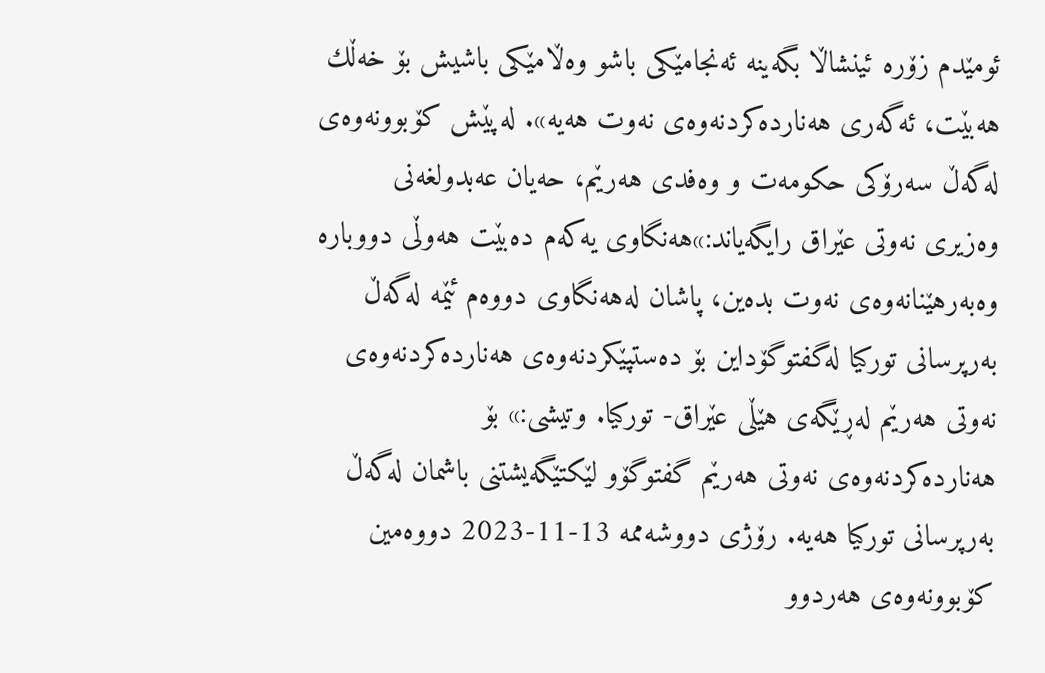ئومێدم زۆرە ئینشاڵا بگەینە ئەنجامێكی باشو وەڵامێكی باشیش بۆ خەڵك هەبێت، ئەگەری هەناردەكردنەوەی نەوت هەیە». لەپێش كۆبوونەوەی لەگەڵ سەرۆكی حكومەت و وەفدی هەرێم، حەیان عەبدولغەنی وەزیری نەوتی عێراق رایگەیاند:»هەنگاوی یەكەم دەبێت هەوڵی دووبارە وەبەرهێنانەوەی نەوت بدەین، پاشان لەهەنگاوی دووەم ئێمە لەگەڵ بەرپرسانی توركیا لەگفتوگۆداین بۆ دەستپێكردنەوەی هەناردەكردنەوەی نەوتی هەرێم لەڕێگەی هێڵی عێراق- توركیا. وتیشی:» بۆ هەناردەكردنەوەی نەوتی هەرێم گفتوگۆو لێكتێگەیشتنی باشمان لەگەڵ بەرپرسانی توركیا هەیە. رۆژی دووشەممە 13-11-2023 دووەمین كۆبوونەوەی هەردوو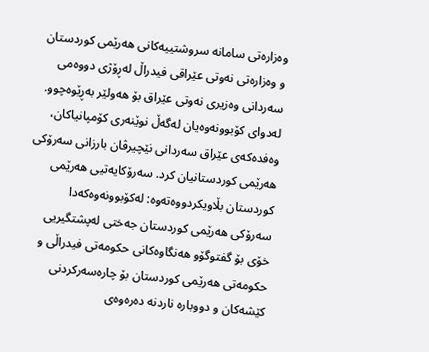وەزارەتی سامانە سروشتییەكانی هەرێمی كوردستان و وەزارەتی نەوتی عێراقی فیدراڵ لەڕۆژی دووەمی سەردانی وەزیری نەوتی عێراق بۆ هەولێر بەڕێوەچوو. لەدوای كۆبوونەوەیان لەگەڵ نوێنەری كۆمپانیاكان، وەفدەكەی عێراق سەردانی نێچیرڤان بارزانی سەرۆكی هەرێمی كوردستانیان كرد. سەرۆكایەتیی هەرێمی كوردستان بڵاویكردووەتەوە: لەكۆبوونەوەكەدا سەرۆكی هەرێمی كوردستان جەختی لەپشتگیریی خۆی بۆ گفتوگۆو هەنگاوەكانی حكومەتی فیدراڵی و حكومەتی هەرێمی كوردستان بۆ چارەسەركردنی كێشەكان و دووبارە ناردنە دەرەوەی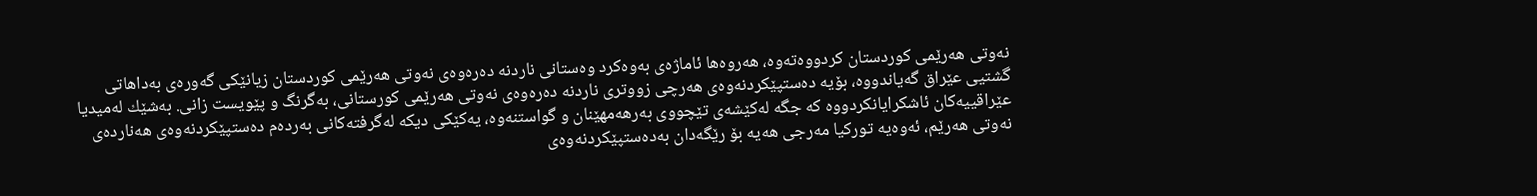نەوتی هەرێمی كوردستان كردووەتەوە، هەروەها ئاماژەی بەوەكرد وەستانی ناردنە دەرەوەی نەوتی هەرێمی كوردستان زیانێكی گەورەی بەداهاتی گشتیی عێراق گەیاندووە، بۆیە دەستپێكردنەوەی هەرچی زووتری ناردنە دەرەوەی نەوتی هەرێمی كورستانی، بەگرنگ و پێویست زانی. بەشێك لەمیدیا عێراقییەكان ئاشكرایانكردووە كە جگە لەكێشەی تێچووی بەرهەمهێنان و گواستنەوە، یەكێكی دیكە لەگرفتەكانی بەردەم دەستپێكردنەوەی هەناردەی نەوتی هەرێم، ئەوەیە توركیا مەرجی هەیە بۆ رێگەدان بەدەستپێكردنەوەی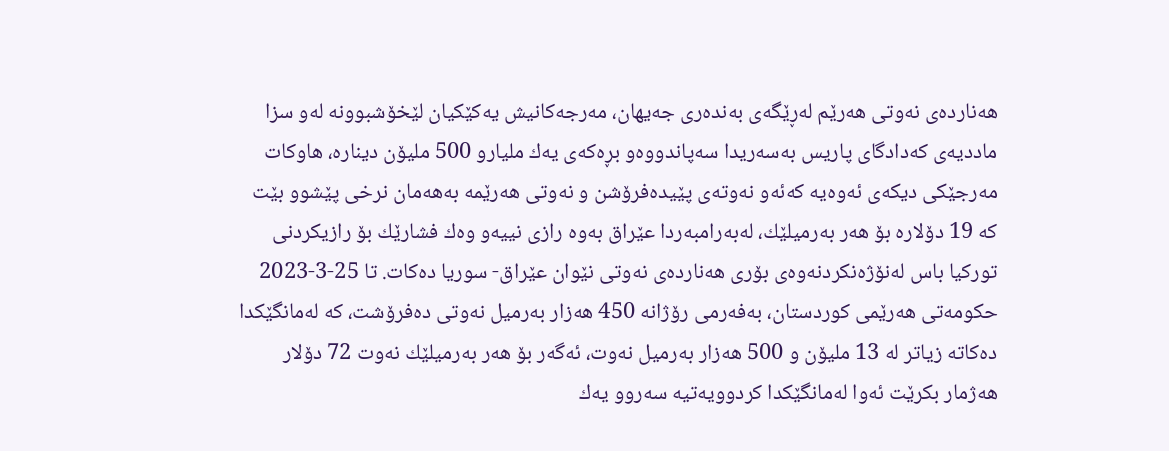هەناردەی نەوتی هەرێم لەڕێگەی بەندەری جەیهان، مەرجەكانیش یەكێكیان لێخۆشبوونە لەو سزا ماددیەی كەدادگای پاریس بەسەریدا سەپاندووەو بڕەكەی یەك ملیارو 500 ملیۆن دینارە، هاوكات مەرجێكی دیكەی ئەوەیە كەئەو نەوتەی پێیدەفرۆشن و نەوتی هەرێمە بەهەمان نرخی پێشوو بێت كە 19 دۆلارە بۆ هەر بەرمیلێك، لەبەرامبەردا عێراق بەوە رازی نییەو وەك فشارێك بۆ رازیكردنی توركیا باس لەنۆژەنكردنەوەی بۆری هەناردەی نەوتی نێوان عێراق- سوریا دەكات. تا 25-3-2023 حكومەتی هەرێمی كوردستان، بەفەرمی رۆژانە 450 هەزار بەرمیل نەوتی دەفرۆشت، كە لەمانگێكدا دەكاتە زیاتر لە 13 ملیۆن و 500 هەزار بەرمیل نەوت، ئەگەر بۆ هەر بەرمیلێك نەوت 72 دۆلار هەژمار بكرێت ئەوا لەمانگێكدا كردوویەتیە سەروو یەك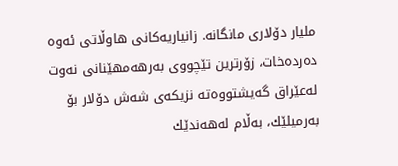ملیار دۆلاری مانگانە. زانیاریەكانی هاوڵاتی ئەوە دەردەخات، زۆرترین تێچووی بەرهەمهێنانی نەوت لەعێراق گەیشتووەتە نزیكەی شەش دۆلار بۆ بەرمیلێك، بەڵام لەهەندێك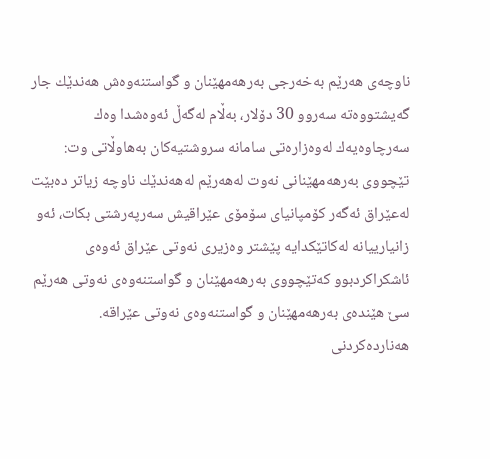ناوچەی هەرێم بەخەرجی بەرهەمهێنان و گواستنەوەش هەندێك جار گەیشتووەتە سەروو 30 دۆلار، بەڵام لەگەڵ ئەوەشدا وەك سەرچاوەیەك لەوەزارەتی سامانە سروشتیەكان بەهاوڵاتی وت: تێچووی بەرهەمهێنانی نەوت لەهەرێم لەهەندێك ناوچە زیاتر دەبێت لەعێراق ئەگەر كۆمپانیای سۆمۆی عێراقیش سەرپەرشتی بكات، ئەو زانیارییانە لەكاتێكدایە پێشتر وەزیری نەوتی عێراق ئەوەی ئاشكراكردبوو كەتێچووی بەرهەمهێنان و گواستنەوەی نەوتی هەرێم سێ هێندەی بەرهەمهێنان و گواستنەوەی نەوتی عێراقە. هەناردەكردنی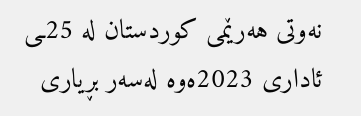نەوتی هەرێمی كوردستان لە 25ـی ئاداری 2023ەوە لەسەر بڕیاری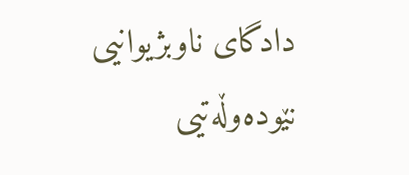دادگای ناوبژیوانیی نێودەوڵەتیی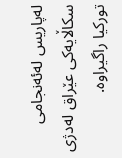لەپاریس لەئەنجامی سكاڵایەكی عێراق لەدژی توركیا راگیراوە.